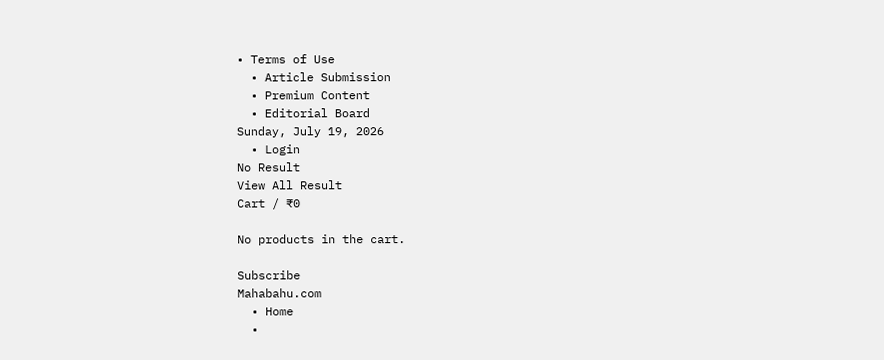• Terms of Use
  • Article Submission
  • Premium Content
  • Editorial Board
Sunday, July 19, 2026
  • Login
No Result
View All Result
Cart / ₹0

No products in the cart.

Subscribe
Mahabahu.com
  • Home
  •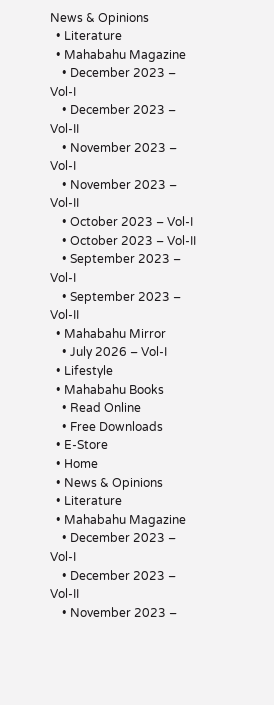News & Opinions
  • Literature
  • Mahabahu Magazine
    • December 2023 – Vol-I
    • December 2023 – Vol-II
    • November 2023 – Vol-I
    • November 2023 – Vol-II
    • October 2023 – Vol-I
    • October 2023 – Vol-II
    • September 2023 – Vol-I
    • September 2023 – Vol-II
  • Mahabahu Mirror
    • July 2026 – Vol-I
  • Lifestyle
  • Mahabahu Books
    • Read Online
    • Free Downloads
  • E-Store
  • Home
  • News & Opinions
  • Literature
  • Mahabahu Magazine
    • December 2023 – Vol-I
    • December 2023 – Vol-II
    • November 2023 –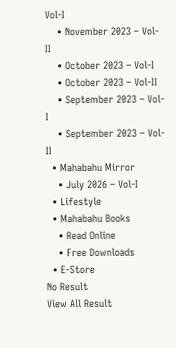Vol-I
    • November 2023 – Vol-II
    • October 2023 – Vol-I
    • October 2023 – Vol-II
    • September 2023 – Vol-I
    • September 2023 – Vol-II
  • Mahabahu Mirror
    • July 2026 – Vol-I
  • Lifestyle
  • Mahabahu Books
    • Read Online
    • Free Downloads
  • E-Store
No Result
View All Result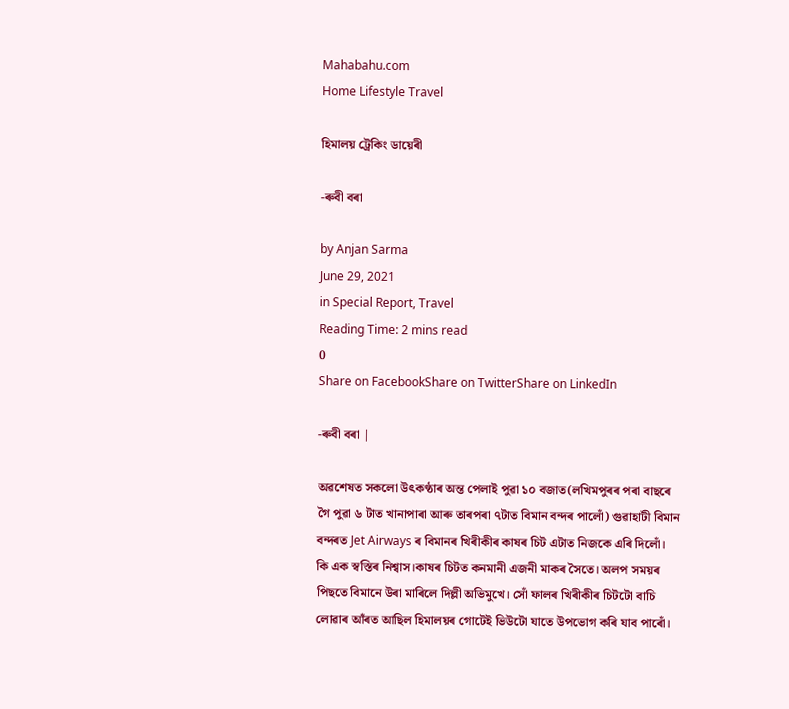Mahabahu.com
Home Lifestyle Travel

হিমালয় ট্ৰেকিং ডায়েৰী

-ৰুবী বৰা

by Anjan Sarma
June 29, 2021
in Special Report, Travel
Reading Time: 2 mins read
0
Share on FacebookShare on TwitterShare on LinkedIn

-ৰুবী বৰা |

অৱশেষত সকলো উৎকণ্ঠাৰ অন্ত পেলাই পুৱা ১০ বজাত(লখিমপুৰৰ পৰা বাছৰে গৈ পুৱা ৬ টাত খানাপাৰা আৰু তাৰপৰা ৭টাত বিমান বন্দৰ পালোঁ) গুৱাহাটী বিমান বন্দৰত Jet Airways ৰ বিমানৰ খিৰীকীৰ কাষৰ চিট এটাত নিজকে এৰি দিলোঁ। কি এক স্বস্তিৰ নিশ্বাস।কাষৰ চিটত কনমানী এজনী মাকৰ সৈতে। অলপ সময়ৰ পিছতে বিমানে উৰা মাৰিলে দিল্লী অভিমুখে। সোঁ ফালৰ খিৰীকীৰ চিটটো বাচি লোৱাৰ আঁৰত আছিল হিমালয়ৰ গোটেই ভিউটো যাতে উপভোগ কৰি যাব পাৰোঁ।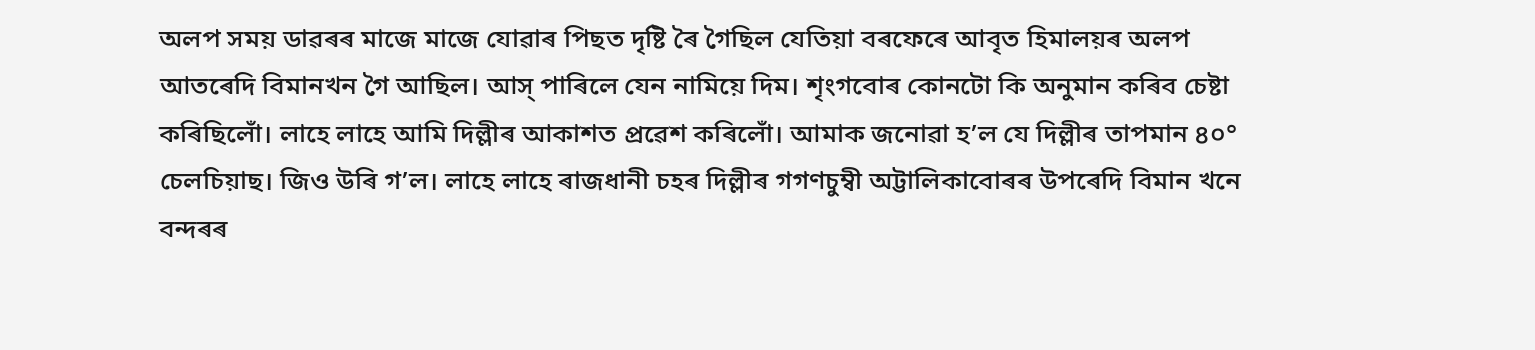অলপ সময় ডাৱৰৰ মাজে মাজে যোৱাৰ পিছত দৃষ্টি ৰৈ গৈছিল যেতিয়া বৰফেৰে আবৃত হিমালয়ৰ অলপ আতৰেদি বিমানখন গৈ আছিল। আস্ পাৰিলে যেন নামিয়ে দিম। শৃংগবোৰ কোনটো কি অনুমান কৰিব চেষ্টা কৰিছিলোঁ। লাহে লাহে আমি দিল্লীৰ আকাশত প্ৰৱেশ কৰিলোঁ। আমাক জনোৱা হ’ল যে দিল্লীৰ তাপমান ৪০° চেলচিয়াছ। জিও উৰি গ’ল। লাহে লাহে ৰাজধানী চহৰ দিল্লীৰ গগণচুম্বী অট্টালিকাবোৰৰ উপৰেদি বিমান খনে বন্দৰৰ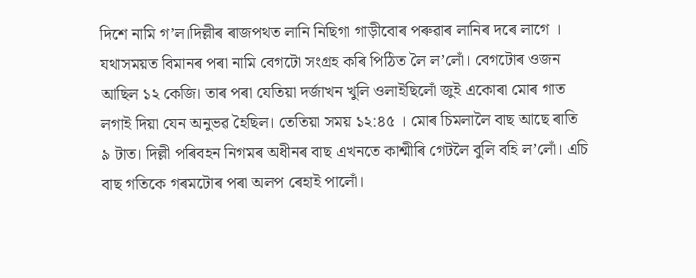দিশে নামি গ’ল।দিল্লীৰ ৰাজপথত লানি নিছিগা গাড়ীবোৰ পৰুৱাৰ লানিৰ দৰে লাগে । যথাসময়ত বিমানৰ পৰা নামি বেগটো সংগ্ৰহ কৰি পিঠিত লৈ ল’লোঁ। বেগটোৰ ওজন আছিল ১২ কেজি। তাৰ পৰা যেতিয়া দৰ্জাখন খুলি ওলাইছিলোঁ জুই একোৰা মোৰ গাত লগাই দিয়া যেন অনুভৱ হৈছিল। তেতিয়া সময় ১২:৪৫ । মোৰ চিমলালৈ বাছ আছে ৰাতি ৯ টাত। দিল্লী পৰিবহন নিগমৰ অধীনৰ বাছ এখনতে কাশ্মীৰি গেটলৈ বুলি বহি ল’লোঁ। এচি বাছ গতিকে গৰমটোৰ পৰা অলপ ৰেহাই পালোঁ।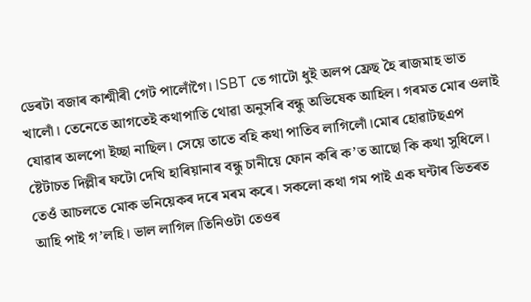ডেৰটা বজাৰ কাশ্মীৰী গেট পালোঁগৈ। ISBT তে গাটো ধুই অলপ ফ্ৰেছ হৈ ৰাজমাহ ভাত খালোঁ। তেনেতে আগতেই কথাপাতি থোৱা অনুসৰি বন্ধু অভিষেক আহিল। গৰমত মোৰ ওলাই যোৱাৰ অলপো ইচ্ছা নাছিল। সেয়ে তাতে বহি কথা পাতিব লাগিলোঁ।মোৰ হোৱাটছএপ ষ্টেটাচত দিল্লীৰ ফটো দেখি হাৰিয়ানাৰ বন্ধু চানীয়ে ফোন কৰি ক’ত আছো কি কথা সুধিলে। তেওঁ আচলতে মোক ভনিয়েকৰ দৰে মৰম কৰে। সকলো কথা গম পাই এক ঘন্টাৰ ভিতৰত আহি পাই গ’লহি। ভাল লাগিল।তিনিওটা তেওৰ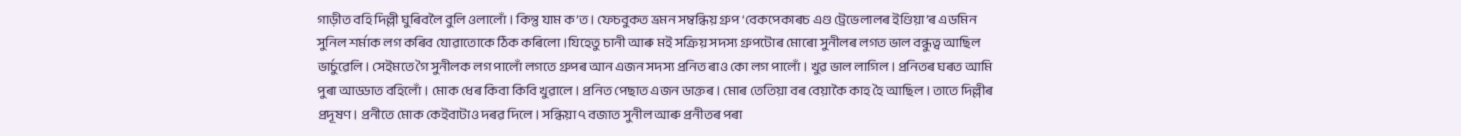গাড়ীত বহি দিল্লী ঘুৰিবলৈ বুলি ওলালোঁ। কিন্তু যাম ক’ত। ফেচবুকত ভ্ৰমন সম্বন্ধিয় গ্ৰুপ ‘বেকপেকাৰচ এণ্ড ট্ৰেভেলালৰ ইণ্ডিয়া’ৰ এডমিন সুনিল শৰ্মাক লগ কৰিব যোৱাতোকে ঠিক কৰিলো।যিহেতু চানী আৰু মই সক্ৰিয় সদস্য গ্ৰুপটোৰ মোৰো সুনীলৰ লগত ভাল বন্ধুত্ব আছিল ভাৰ্চুৱেলি। সেইমতে গৈ সুনীলক লগ পালোঁ লগতে গ্ৰুপৰ আন এজন সদস্য প্ৰনিত ৰাও কো লগ পালোঁ। খুৱ ভাল লাগিল। প্ৰনিতৰ ঘৰত আমি পুৰা আড্ডাত বহিলোঁ। মোক ধেৰ কিবা কিবি খুৱালে। প্ৰনিত পেছাত এজন ডাক্তৰ। মোৰ তেতিয়া বৰ বেয়াকৈ কাহ হৈ আছিল। তাতে দিল্লীৰ প্ৰদূষণ। প্ৰনীতে মোক কেইবাটাও দৰৱ দিলে। সন্ধিয়া ৭ বজাত সুনীল আৰু প্ৰনীতৰ পৰা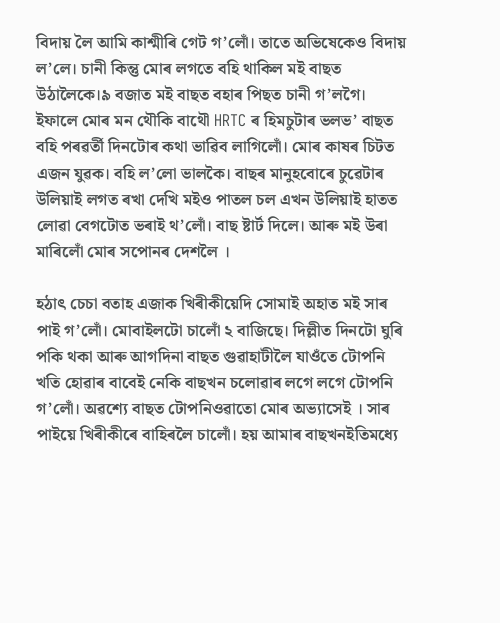বিদায় লৈ আমি কাশ্মীৰি গেট গ’লোঁ। তাতে অভিষেকেও বিদায় ল’লে। চানী কিন্তু মোৰ লগতে বহি থাকিল মই বাছত উঠালৈকে।৯ বজাত মই বাছত বহাৰ পিছত চানী গ’লগৈ। ইফালে মোৰ মন থৌকি বাথৌ HRTC ৰ হিমচুটাৰ ভলভ’ বাছত বহি পৰৱৰ্তী দিনটোৰ কথা ভাৱিব লাগিলোঁ। মোৰ কাষৰ চিটত এজন যুৱক। বহি ল’লো ভালকৈ। বাছৰ মানুহবোৰে চুৱেটাৰ উলিয়াই লগত ৰখা দেখি মইও পাতল চল এখন উলিয়াই হাতত লোৱা বেগটোত ভৰাই থ’লোঁ। বাছ ষ্টাৰ্ট দিলে। আৰু মই উৰা মাৰিলোঁ মোৰ সপোনৰ দেশলৈ ।

হঠাৎ চেচা বতাহ এজাক খিৰীকীয়েদি সোমাই অহাত মই সাৰ পাই গ’লোঁ। মোবাইলটো চালোঁ ২ বাজিছে। দিল্লীত দিনটো ঘুৰি পকি থকা আৰু আগদিনা বাছত গুৱাহাটীলৈ যাওঁতে টোপনি খতি হোৱাৰ বাবেই নেকি বাছখন চলোৱাৰ লগে লগে টোপনি গ’লোঁ। অৱশ্যে বাছত টোপনিওৱাতো মোৰ অভ্যাসেই । সাৰ পাইয়ে খিৰীকীৰে বাহিৰলৈ চালোঁ। হয় আমাৰ বাছখনইতিমধ্যে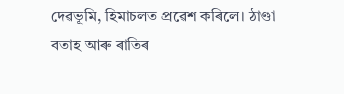দেৱভূমি, হিমাচলত প্ৰৱেশ কৰিলে। ঠাণ্ডা বতাহ আৰু ৰাতিৰ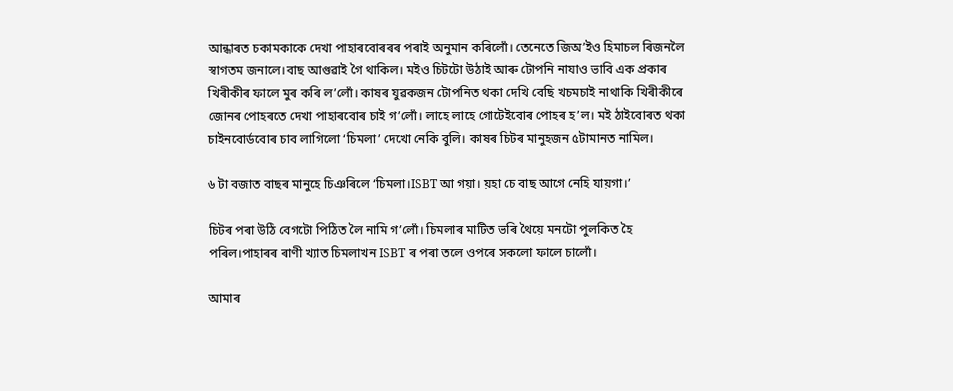আন্ধাৰত চকামকাকে দেখা পাহাৰবোৰৰৰ পৰাই অনুমান কৰিলোঁ। তেনেতে জিঅ’ইও হিমাচল ৰিজনলৈ স্বাগতম জনালে।বাছ আগুৱাই গৈ থাকিল। মইও চিটটো উঠাই আৰু টোপনি নাযাও ভাবি এক প্ৰকাৰ খিৰীকীৰ ফালে মুৰ কৰি ল’লোঁ। কাষৰ যুৱকজন টোপনিত থকা দেখি বেছি খচমচাই নাথাকি খিৰীকীৰে জোনৰ পোহৰতে দেখা পাহাৰবোৰ চাই গ’লোঁ। লাহে লাহে গোটেইবোৰ পোহৰ হ’ল। মই ঠাইবোৰত থকা চাইনবোৰ্ডবোৰ চাব লাগিলো ‘চিমলা’ দেখো নেকি বুলি। কাষৰ চিটৰ মানুহজন ৫টামানত নামিল।

৬ টা বজাত বাছৰ মানুহে চিঞৰিলে ‘চিমলা।ISBT আ গয়া। য়হা চে বাছ আগে নেহি যায়গা।’

চিটৰ পৰা উঠি বেগটো পিঠিত লৈ নামি গ’লোঁ। চিমলাৰ মাটিত ভৰি থৈয়ে মনটো পুলকিত হৈ পৰিল।পাহাৰৰ ৰাণী খ্যাত চিমলাখন ISBT ৰ পৰা তলে ওপৰে সকলো ফালে চালোঁ।

আমাৰ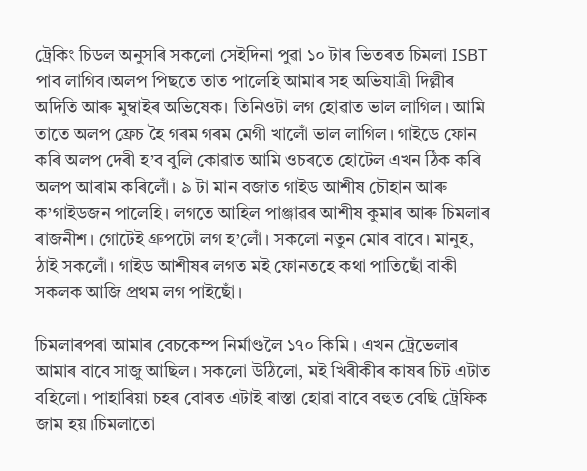ট্ৰেকিং চিডল অনুসৰি সকলো সেইদিনা পুৱা ১০ টাৰ ভিতৰত চিমলা ISBT পাব লাগিব।অলপ পিছতে তাত পালেহি আমাৰ সহ অভিযাত্ৰী দিল্লীৰ অদিতি আৰু মুম্বাইৰ অভিষেক। তিনিওটা লগ হোৱাত ভাল লাগিল। আমি তাতে অলপ ফ্ৰেচ হৈ গৰম গৰম মেগী খালোঁ ভাল লাগিল। গাইডে ফোন কৰি অলপ দেৰী হ’ব বুলি কোৱাত আমি ওচৰতে হোটেল এখন ঠিক কৰি অলপ আৰাম কৰিলোঁ। ৯ টা মান বজাত গাইড আশীষ চৌহান আৰু ক’গাইডজন পালেহি। লগতে আহিল পাঞ্জাৱৰ আশীষ কুমাৰ আৰু চিমলাৰ ৰাজনীশ। গোটেই গ্ৰুপটো লগ হ’লোঁ। সকলো নতুন মোৰ বাবে। মানুহ, ঠাই সকলোঁ। গাইড আশীষৰ লগত মই ফোনতহে কথা পাতিছোঁ বাকী সকলক আজি প্ৰথম লগ পাইছোঁ।

চিমলাৰপৰা আমাৰ বেচকেম্প নিৰ্মাণ্ডলৈ ১৭০ কিমি । এখন ট্ৰেভেলাৰ আমাৰ বাবে সাজু আছিল। সকলো উঠিলো, মই খিৰীকীৰ কাষৰ চিট এটাত বহিলো। পাহাৰিয়া চহৰ বোৰত এটাই ৰাস্তা হোৱা বাবে বহুত বেছি ট্ৰেফিক জাম হয়।চিমলাতো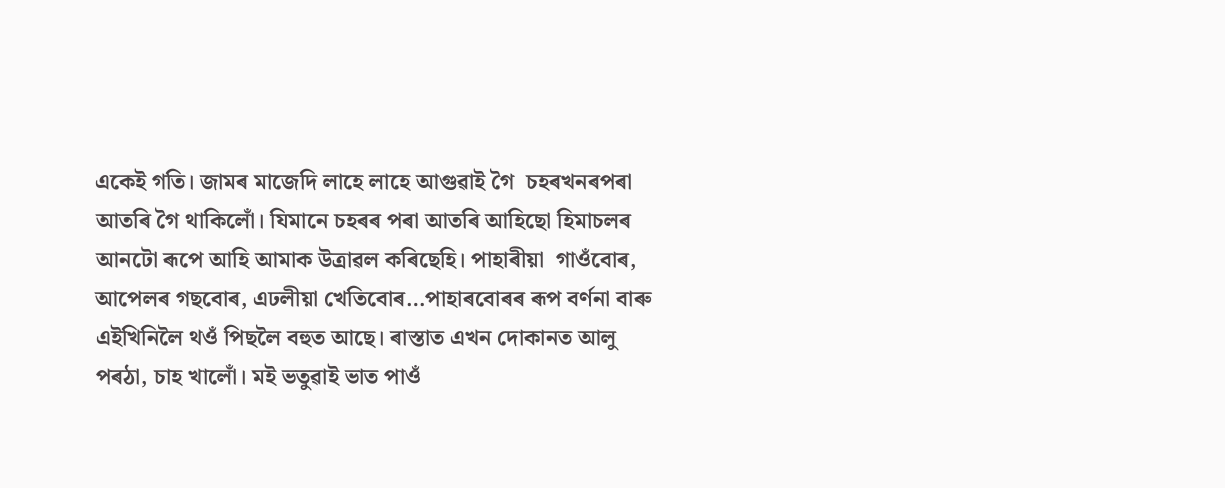একেই গতি। জামৰ মাজেদি লাহে লাহে আগুৱাই গৈ  চহৰখনৰপৰা আতৰি গৈ থাকিলোঁ। যিমানে চহৰৰ পৰা আতৰি আহিছো হিমাচলৰ আনটো ৰূপে আহি আমাক উত্ৰাৱল কৰিছেহি। পাহাৰীয়া  গাওঁবোৰ, আপেলৰ গছবোৰ, এঢলীয়া খেতিবোৰ…পাহাৰবোৰৰ ৰূপ বৰ্ণনা বাৰু এইখিনিলৈ থওঁ পিছলৈ বহুত আছে। ৰাস্তাত এখন দোকানত আলু পৰঠা, চাহ খালোঁ। মই ভতুৱাই ভাত পাওঁ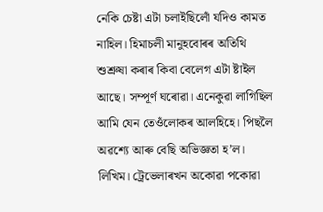নেকি চেষ্টা এটা চলাইছিলোঁ যদিও কামত নাহিল। হিমাচলী মানুহবোৰৰ অতিথি শুশ্ৰুষা কৰাৰ কিবা বেলেগ এটা ষ্টাইল আছে। সম্পূৰ্ণ ঘৰোৱা। এনেকুৱা লাগিছিল আমি যেন তেওঁলোকৰ আলহিহে। পিছলৈ অৱশ্যে আৰু বেছি অভিজ্ঞতা হ’ল। লিখিম। ট্ৰেভেলাৰখন অকোৱা পকোৱা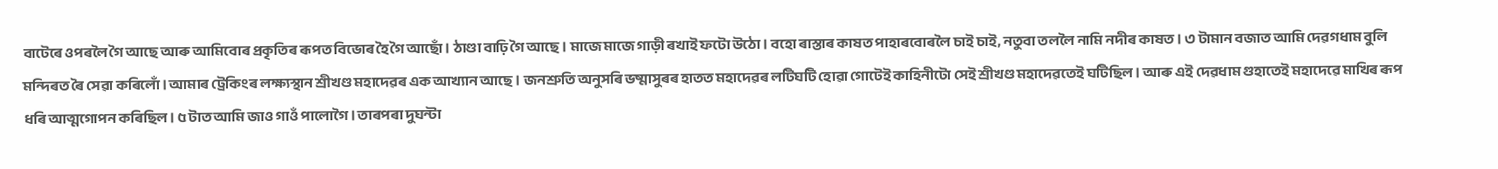বাটেৰে ওপৰলৈ গৈ আছে আৰু আমিবোৰ প্ৰকৃতিৰ ৰূপত বিভোৰ হৈ গৈ আছোঁ। ঠাণ্ডা বাঢ়ি গৈ আছে। মাজে মাজে গাড়ী ৰখাই ফটো উঠো। বহো ৰাস্তাৰ কাষত পাহাৰবোৰলৈ চাই চাই, নতুবা তললৈ নামি নদীৰ কাষত। ৩ টামান বজাত আমি দেৱগধাম বুলি মন্দিৰত ৰৈ সেৱা কৰিলোঁ। আমাৰ ট্ৰেকিংৰ লক্ষ্যস্থান শ্ৰীখণ্ড মহাদেৱৰ এক আখ্যান আছে। জনশ্ৰুতি অনুসৰি ভষ্মাসুৰৰ হাতত মহাদেৱৰ লটিঘটি হোৱা গোটেই কাহিনীটো সেই শ্ৰীখণ্ড মহাদেৱতেই ঘটিছিল। আৰু এই দেৱধাম গুহাতেই মহাদেৱে মাখিৰ ৰূপ ধৰি আত্মগোপন কৰিছিল। ৫ টাত আমি জাও গাওঁ পালোগৈ। তাৰপৰা দুঘন্টা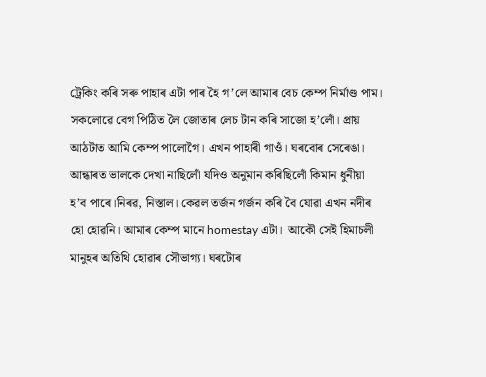ট্ৰেকিং কৰি সৰু পাহাৰ এটা পাৰ হৈ গ’লে আমাৰ বেচ কেম্প নিৰ্মাণ্ড পাম। সকলোৱে বেগ পিঠিত লৈ জোতাৰ লেচ টান কৰি সাজো হ’লোঁ। প্ৰায় আঠটাত আমি কেম্প পালোগৈ। এখন পাহাৰী গাওঁ। ঘৰবোৰ সেৰেঙা। আন্ধাৰত ভালকে দেখা নাছিলোঁ যদিও অনুমান কৰিছিলোঁ কিমান ধুনীয়া হ’ব পাৰে।নিৰৱ, নিস্তাল। কেৱল তৰ্জন গৰ্জন কৰি বৈ যোৱা এখন নদীৰ হো হোৱনি। আমাৰ কেম্প মানে homestay এটা।  আকৌ সেই হিমাচলী মানুহৰ অতিথি হোৱাৰ সৌভাগ্য। ঘৰটোৰ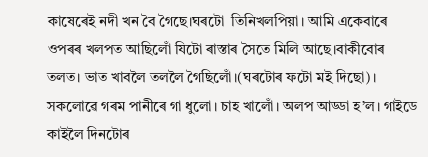কাষেৰেই নদী খন বৈ গৈছে।ঘৰটো  তিনিখলপিয়া। আমি একেবাৰে ওপৰৰ খলপত আছিলোঁ যিটো ৰাস্তাৰ সৈতে মিলি আছে।বাকীবোৰ তলত। ভাত খাবলৈ তললৈ গৈছিলোঁ।(ঘৰটোৰ ফটো মই দিছো)। সকলোৱে গৰম পানীৰে গা ধুলো। চাহ খালোঁ। অলপ আড্ডা হ’ল। গাইডে কাইলৈ দিনটোৰ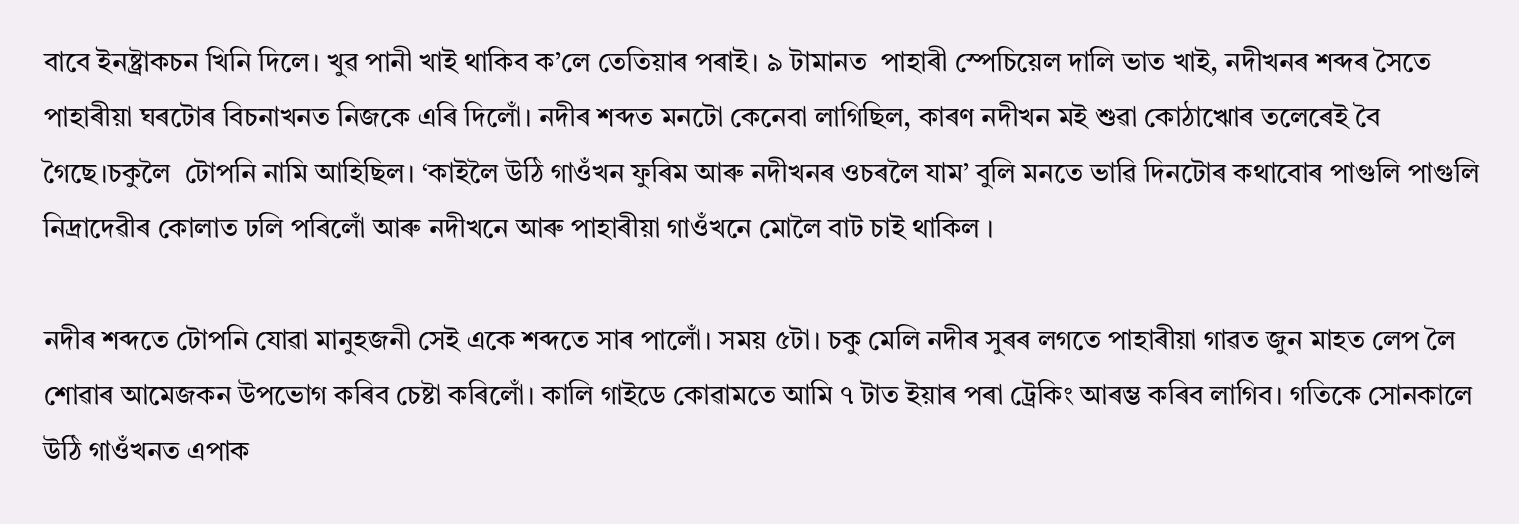বাবে ইনষ্ট্ৰাকচন খিনি দিলে। খুৱ পানী খাই থাকিব ক’লে তেতিয়াৰ পৰাই। ৯ টামানত  পাহাৰী স্পেচিয়েল দালি ভাত খাই, নদীখনৰ শব্দৰ সৈতে পাহাৰীয়া ঘৰটোৰ বিচনাখনত নিজকে এৰি দিলোঁ। নদীৰ শব্দত মনটো কেনেবা লাগিছিল, কাৰণ নদীখন মই শুৱা কোঠাঋোৰ তলেৰেই বৈ গৈছে।চকুলৈ  টোপনি নামি আহিছিল। ‘কাইলৈ উঠি গাওঁখন ফুৰিম আৰু নদীখনৰ ওচৰলৈ যাম’ বুলি মনতে ভাৱি দিনটোৰ কথাবোৰ পাগুলি পাগুলি নিদ্ৰাদেৱীৰ কোলাত ঢলি পৰিলোঁ আৰু নদীখনে আৰু পাহাৰীয়া গাওঁখনে মোলৈ বাট চাই থাকিল ।

নদীৰ শব্দতে টোপনি যোৱা মানুহজনী সেই একে শব্দতে সাৰ পালোঁ। সময় ৫টা। চকু মেলি নদীৰ সুৰৰ লগতে পাহাৰীয়া গাৱত জুন মাহত লেপ লৈ শোৱাৰ আমেজকন উপভোগ কৰিব চেষ্টা কৰিলোঁ। কালি গাইডে কোৱামতে আমি ৭ টাত ইয়াৰ পৰা ট্ৰেকিং আৰম্ভ কৰিব লাগিব। গতিকে সোনকালে উঠি গাওঁখনত এপাক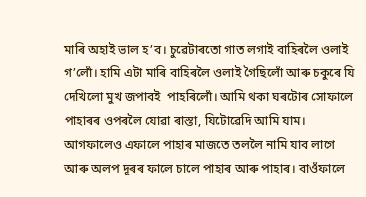মাৰি অহাই ভাল হ’ব। চুৱেটাৰতো গাত লগাই বাহিৰলৈ ওলাই গ’লোঁ। হামি এটা মাৰি বাহিৰলৈ ওলাই গৈছিলোঁ আৰু চকুৰে যি দেখিলো মুখ জপাবই  পাহৰিলোঁ। আমি থকা ঘৰটোৰ সোফালে পাহাৰৰ ওপৰলৈ যোৱা ৰাস্তা, যিটোৱেদি আমি যাম। আগফালেও এফালে পাহাৰ মাজতে তললৈ নামি যাব লাগে আৰু অলপ দূৰৰ ফালে চালে পাহাৰ আৰু পাহাৰ। বাওঁফালে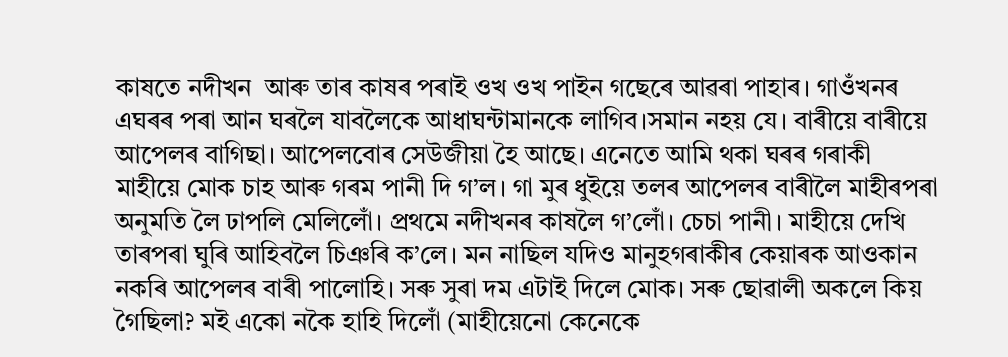কাষতে নদীখন  আৰু তাৰ কাষৰ পৰাই ওখ ওখ পাইন গছেৰে আৱৰা পাহাৰ। গাওঁখনৰ এঘৰৰ পৰা আন ঘৰলৈ যাবলৈকে আধাঘন্টামানকে লাগিব।সমান নহয় যে। বাৰীয়ে বাৰীয়ে আপেলৰ বাগিছা। আপেলবোৰ সেউজীয়া হৈ আছে। এনেতে আমি থকা ঘৰৰ গৰাকী মাহীয়ে মোক চাহ আৰু গৰম পানী দি গ’ল। গা মুৰ ধুইয়ে তলৰ আপেলৰ বাৰীলৈ মাহীৰপৰা অনুমতি লৈ ঢাপলি মেলিলোঁ। প্ৰথমে নদীখনৰ কাষলৈ গ’লোঁ। চেচা পানী। মাহীয়ে দেখি তাৰপৰা ঘুৰি আহিবলৈ চিঞৰি ক’লে। মন নাছিল যদিও মানুহগৰাকীৰ কেয়াৰক আওকান নকৰি আপেলৰ বাৰী পালোহি। সৰু সুৰা দম এটাই দিলে মোক। সৰু ছোৱালী অকলে কিয় গৈছিলা? মই একো নকৈ হাহি দিলোঁ (মাহীয়েনো কেনেকে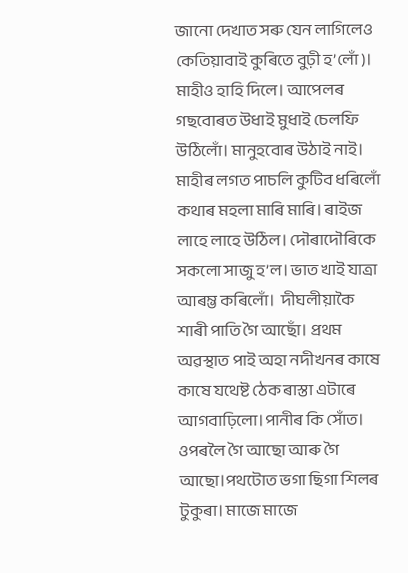জানো দেখাত সৰু যেন লাগিলেও কেতিয়াবাই কুৰিতে বুঢ়ী হ’লোঁ)। মাহীও হাহি দিলে। আপেলৰ গছবোৰত উধাই মুধাই চেলফি উঠিলোঁ। মানুহবোৰ উঠাই নাই। মাহীৰ লগত পাচলি কুটিব ধৰিলোঁ কথাৰ মহলা মাৰি মাৰি। ৰাইজ লাহে লাহে উঠিল। দৌৰাদৌৰিকে সকলো সাজু হ’ল। ভাত খাই যাত্ৰা আৰম্ভ কৰিলোঁ।  দীঘলীয়াকৈ শাৰী পাতি গৈ আছোঁ। প্ৰথম অৱস্থাত পাই অহা নদীখনৰ কাষে কাষে যথেষ্ট ঠেক ৰাস্তা এটাৰে আগবাঢ়িলো।পানীৰ কি সোঁত। ওপৰলৈ গৈ আছো আৰু গৈ আছো।পথটোত ভগা ছিগা শিলৰ টুকুৰা। মাজে মাজে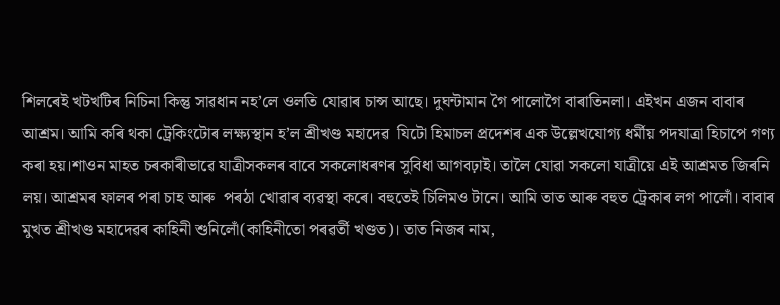শিলৰেই খটখটিৰ নিচিনা কিন্তু সাৱধান নহ’লে ওলতি যোৱাৰ চান্স আছে। দুঘন্টামান গৈ পালোগৈ বাৰাতিনলা। এইখন এজন বাবাৰ আশ্ৰম। আমি কৰি থকা ট্ৰেকিংটোৰ লক্ষ্যস্থান হ’ল শ্ৰীখণ্ড মহাদেৱ  যিটো হিমাচল প্ৰদেশৰ এক উল্লেখযোগ্য ধৰ্মীয় পদযাত্ৰা হিচাপে গণ্য কৰা হয়।শাওন মাহত চৰকাৰীভাৱে যাত্ৰীসকলৰ বাবে সকলোধৰণৰ সুবিধা আগবঢ়াই। তালৈ যোৱা সকলো যাত্ৰীয়ে এই আশ্ৰমত জিৰনি লয়। আশ্ৰমৰ ফালৰ পৰা চাহ আৰু  পৰঠা খোৱাৰ ব্যৱস্থা কৰে। বহুতেই চিলিমও টানে। আমি তাত আৰু বহুত ট্ৰেকাৰ লগ পালোঁ। বাবাৰ মুখত শ্ৰীখণ্ড মহাদেৱৰ কাহিনী শুনিলোঁ(কাহিনীতো পৰৱৰ্তী খণ্ডত)। তাত নিজৰ নাম,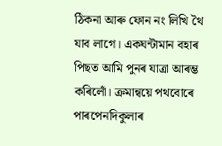ঠিকনা আৰু ফোন নং লিখি থৈ যাব লাগে। একঘন্টামান বহাৰ পিছত আমি পুনৰ যাত্ৰা আৰম্ভ কৰিলোঁ। ক্ৰমান্বয়ে পথবোৰে পাৰপেনদিকুলাৰ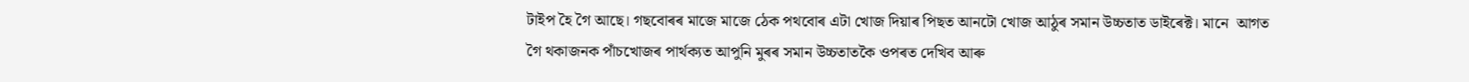টাইপ হৈ গৈ আছে। গছবোৰৰ মাজে মাজে ঠেক পথবোৰ এটা খোজ দিয়াৰ পিছত আনটো খোজ আঠুৰ সমান উচ্চতাত ডাইৰেক্ট। মানে  আগত গৈ থকাজনক পাঁচখোজৰ পাৰ্থক্যত আপুনি মুৰৰ সমান উচ্চতাতকৈ ওপৰত দেখিব আৰু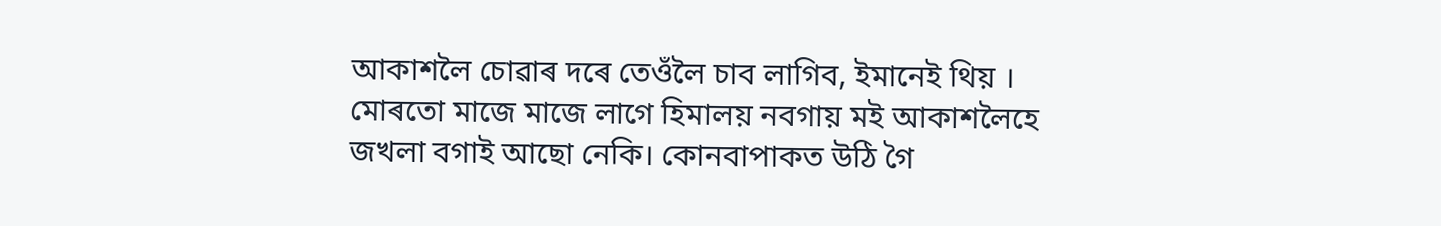আকাশলৈ চোৱাৰ দৰে তেওঁলৈ চাব লাগিব, ইমানেই থিয় । মোৰতো মাজে মাজে লাগে হিমালয় নবগায় মই আকাশলৈহে জখলা বগাই আছো নেকি। কোনবাপাকত উঠি গৈ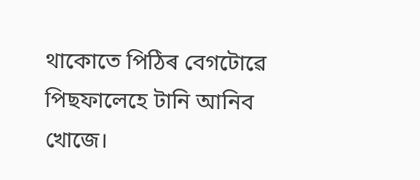থাকোতে পিঠিৰ বেগটোৱে পিছফালেহে টানি আনিব খোজে।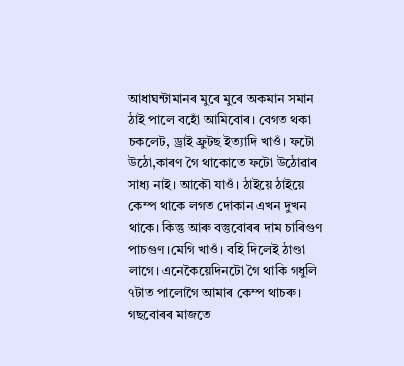আধাঘন্টামানৰ মুৰে মুৰে অকমান সমান ঠাই পালে বহোঁ আমিবোৰ। বেগত থকা চকলেট, ড্ৰাই ফ্ৰুটছ ইত্যাদি খাওঁ। ফটো উঠো,কাৰণ গৈ থাকোতে ফটো উঠোৱাৰ সাধ্য নাই। আকৌ যাওঁ। ঠাইয়ে ঠাইয়ে কেম্প থাকে লগত দোকান এখন দুখন থাকে। কিন্তু আৰু বস্তুবোৰৰ দাম চাৰিগুণ পাচগুণ।মেগি খাওঁ। বহি দিলেই ঠাণ্ডা লাগে। এনেকৈয়েদিনটো গৈ থাকি গধুলি ৭টাত পালোগৈ আমাৰ কেম্প থাচৰু। গছবোৰৰ মাজতে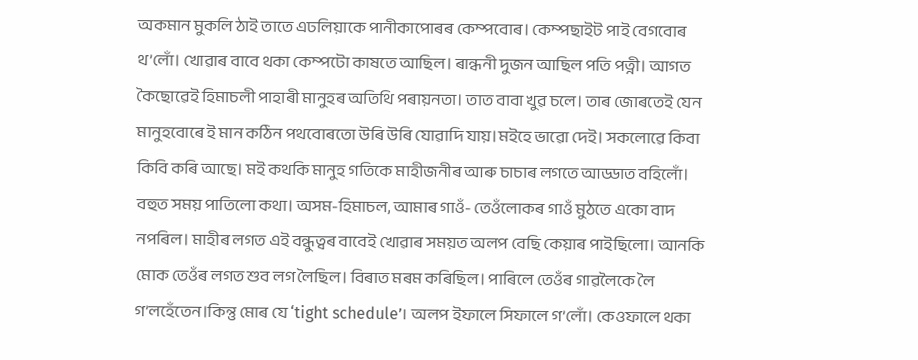অকমান মুকলি ঠাই তাতে এঢলিয়াকে পানীকাপোৰৰ কেম্পবোৰ। কেম্পছাইট পাই বেগবোৰ থ’লোঁ। খোৱাৰ বাবে থকা কেম্পটো কাষতে আছিল। ৰান্ধনী দুজন আছিল পতি পত্নী। আগত কৈছোৱেই হিমাচলী পাহাৰী মানুহৰ অতিথি পৰায়নতা। তাত বাবা খুৱ চলে। তাৰ জোৰতেই যেন মানুহবোৰে ই মান কঠিন পথবোৰতো উৰি উৰি যোৱাদি যায়।মইহে ভাৱো দেই। সকলোৱে কিবা কিবি কৰি আছে। মই কথকি মানুহ গতিকে মাহীজনীৰ আৰু চাচাৰ লগতে আড্ডাত বহিলোঁ। বহুত সময় পাতিলো কথা। অসম-হিমাচল, আমাৰ গাওঁ- তেওঁলোকৰ গাওঁ মুঠতে একো বাদ নপৰিল। মাহীৰ লগত এই বন্ধুত্বৰ বাবেই খোৱাৰ সময়ত অলপ বেছি কেয়াৰ পাইছিলো। আনকি মোক তেওঁৰ লগত শুব লগ লৈছিল। বিৰাত মৰম কৰিছিল। পাৰিলে তেওঁৰ গাৱলৈকে লৈ গ’লহেঁতেন।কিন্তু মোৰ যে ‘tight schedule’। অলপ ইফালে সিফালে গ’লোঁ। কেওফালে থকা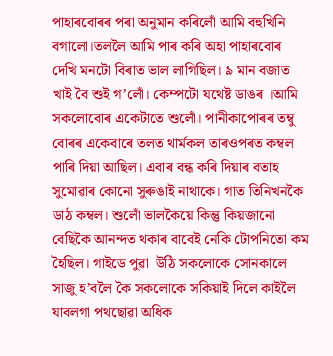পাহাৰবোৰৰ পৰা অনুমান কৰিলোঁ আমি বহুখিনি বগালো।তললৈ আমি পাৰ কৰি অহা পাহাৰবোৰ দেখি মনটো বিৰাত ভাল লাগিছিল। ৯ মান বজাত খাই বৈ শুই গ’লোঁ। কেম্পটো যথেষ্ট ডাঙৰ ।আমি সকলোবোৰ একেটাতে শুলোঁ। পানীকাপোৰৰ তম্বু বোৰৰ একেবাৰে তলত থাৰ্মকল তাৰওপৰত কম্বল পাৰি দিয়া আছিল। এবাৰ বন্ধ কৰি দিয়াৰ বতাহ সুমোৱাৰ কোনো সুৰুঙাই নাথাকে। গাত তিনিখনকৈ ডাঠ কম্বল। শুলোঁ ভালকৈয়ে কিন্তু কিয়জানো বেছিকৈ আনন্দত থকাৰ বাবেই নেকি টোপনিতো কম হৈছিল। গাইডে পুৱা  উঠি সকলোকে সোনকালে সাজু হ’বলৈ কৈ সকলোকে সকিয়াই দিলে কাইলৈ যাবলগা পথছোৱা অধিক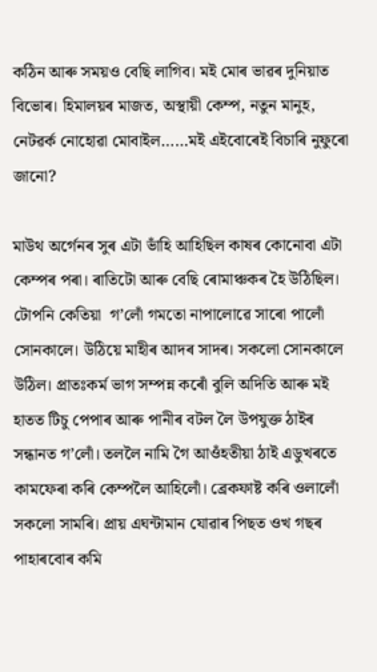কঠিন আৰু সময়ও বেছি লাগিব। মই মোৰ ভাৱৰ দুনিয়াত বিভোৰ। হিমালয়ৰ মাজত, অস্থায়ী কেম্প, নতুন মানুহ, নেটৱৰ্ক নোহোৱা মোবাইল……মই এইবোৰেই বিচাৰি নুফুৰো জানো?

মাউথ অৰ্গেনৰ সুৰ এটা ভাঁহি আহিছিল কাষৰ কোনোবা এটা কেম্পৰ পৰা। ৰাতিটো আৰু বেছি ৰোমাঞ্চকৰ হৈ উঠিছিল।  টোপনি কেতিয়া  গ’লোঁ গমতো নাপালোৱে সাৰো পালোঁ সোনকালে। উঠিয়ে মাহীৰ আদৰ সাদৰ। সকলো সোনকালে উঠিল। প্ৰাতঃকৰ্ম ভাগ সম্পন্ন কৰোঁ বুলি অদিতি আৰু মই হাতত টিচু পেপাৰ আৰু পানীৰ বটল লৈ উপযুক্ত ঠাইৰ সন্ধানত গ’লোঁ। তললৈ নামি গৈ আওঁহতীয়া ঠাই এডুখৰতে কামফেৰা কৰি কেম্পলৈ আহিলোঁ। ব্ৰেকফাষ্ট কৰি ওলালোঁ সকলো সামৰি। প্ৰায় এঘন্টামান যোৱাৰ পিছত ওখ গছৰ পাহাৰবোৰ কমি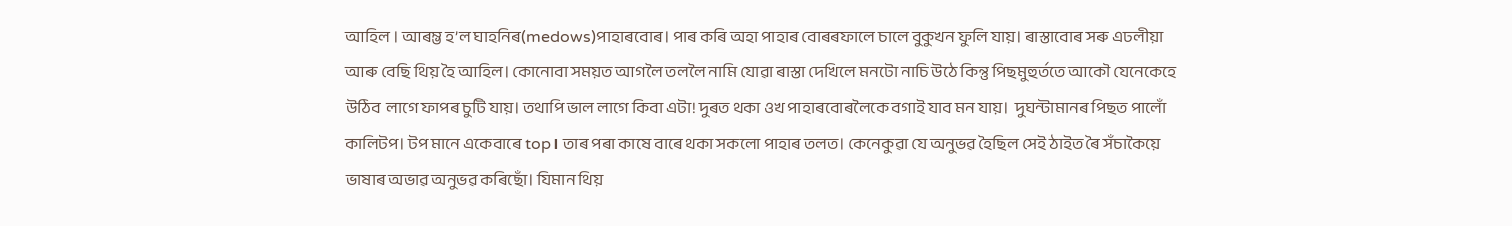আহিল । আৰম্ভ হ’ল ঘাহনিৰ(medows)পাহাৰবোৰ। পাৰ কৰি অহা পাহাৰ বোৰৰফালে চালে বুকুখন ফুলি যায়। ৰাস্তাবোৰ সৰু এঢলীয়া আৰু বেছি থিয় হৈ আহিল। কোনোবা সময়ত আগলৈ তললৈ নামি যোৱা ৰাস্তা দেখিলে মনটো নাচি উঠে কিন্তু পিছমুহুৰ্ততে আকৌ যেনেকেহে উঠিব  লাগে ফাপৰ চুটি যায়। তথাপি ভাল লাগে কিবা এটা! দুৰত থকা ওখ পাহাৰবোৰলৈকে বগাই যাব মন যায়।  দুঘন্টামানৰ পিছত পালোঁ কালিটপ। টপ মানে একেবাৰে top। তাৰ পৰা কাষে বাৰে থকা সকলো পাহাৰ তলত। কেনেকুৱা যে অনুভৱ হৈছিল সেই ঠাইত ৰৈ সঁচাকৈয়ে ভাষাৰ অভাৱ অনুভৱ কৰিছোঁ। যিমান থিয়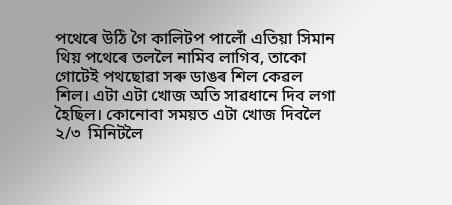পথেৰে উঠি গৈ কালিটপ পালোঁ এতিয়া সিমান থিয় পথেৰে তললৈ নামিব লাগিব, তাকো গোটেই পথছোৱা সৰু ডাঙৰ শিল কেৱল শিল। এটা এটা খোজ অতি সাৱধানে দিব লগা হৈছিল। কোনোবা সময়ত এটা খোজ দিবলৈ ২/৩  মিনিটলৈ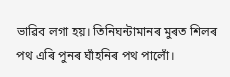ভাৱিব লগা হয়। তিনিঘন্টামানৰ মুৰত শিলৰ পথ এৰি পুনৰ ঘাঁহনিৰ পথ পালোঁ।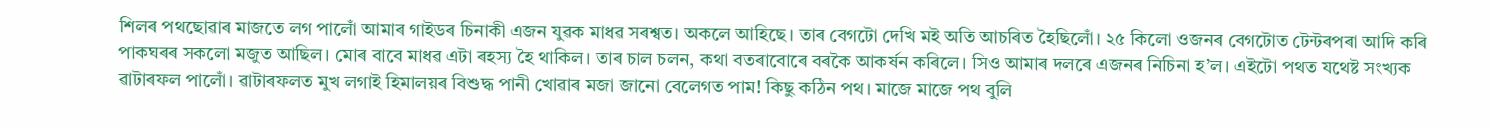শিলৰ পথছোৱাৰ মাজতে লগ পালোঁ আমাৰ গাইডৰ চিনাকী এজন যুৱক মাধৱ সৰশ্বত। অকলে আহিছে। তাৰ বেগটো দেখি মই অতি আচৰিত হৈছিলোঁ। ২৫ কিলো ওজনৰ বেগটোত টেন্টৰপৰা আদি কৰি পাকঘৰৰ সকলো মজুত আছিল। মোৰ বাবে মাধৱ এটা ৰহস্য হৈ থাকিল। তাৰ চাল চলন, কথা বতৰাবোৰে বৰকৈ আকৰ্ষন কৰিলে। সিও আমাৰ দলৰে এজনৰ নিচিনা হ’ল। এইটো পথত যথেষ্ট সংখ্যক ৱাটাৰফল পালোঁ। ৱাটাৰফলত মুখ লগাই হিমালয়ৰ বিশুদ্ধ পানী খোৱাৰ মজা জানো বেলেগত পাম! কিছু কঠিন পথ। মাজে মাজে পথ বুলি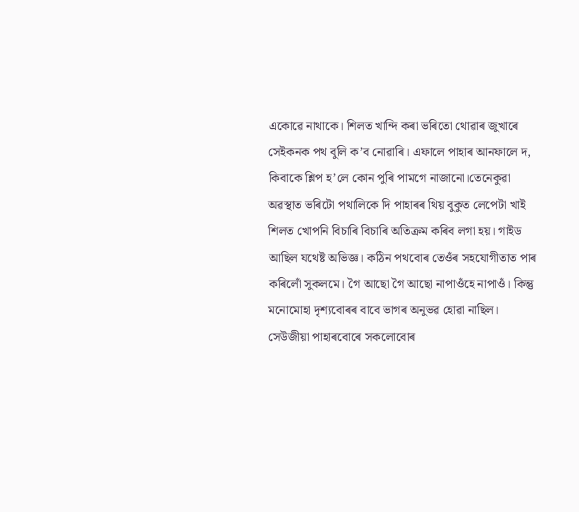একোৱে নাথাকে। শিলত খান্দি কৰা ভৰিতো থোৱাৰ জুখাৰে সেইকনক পথ বুলি ক’ব নোৱাৰি। এফালে পাহাৰ আনফালে দ, কিবাকে শ্লিপ হ’লে কোন পুৰি পামগে নাজানো।তেনেকুৱা অৱস্থাত ভৰিটো পথালিকে দি পাহাৰৰ থিয় বুকুত লেপেটা খাই শিলত খোপনি বিচাৰি বিচাৰি অতিক্ৰম কৰিব লগা হয়। গাইড আছিল যথেষ্ট অভিজ্ঞ। কঠিন পথবোৰ তেওঁৰ সহযোগীতাত পাৰ কৰিলোঁ সুকলমে। গৈ আছো গৈ আছো নাপাওঁহে নাপাওঁ। কিন্তু মনোমোহা দৃশ্যবোৰৰ বাবে ভাগৰ অনুভৱ হোৱা নাছিল। সেউজীয়া পাহাৰবোৰে সকলোবোৰ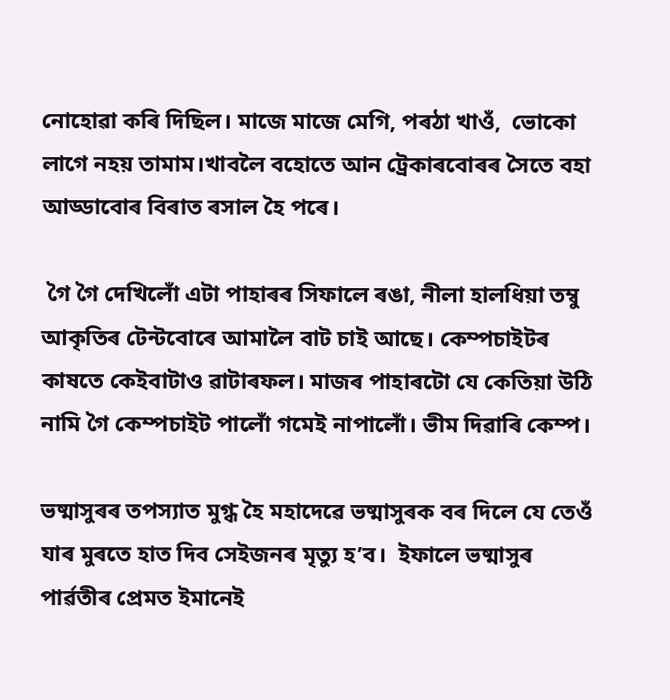নোহোৱা কৰি দিছিল। মাজে মাজে মেগি, পৰঠা খাওঁ,  ভোকো লাগে নহয় তামাম।খাবলৈ বহোতে আন ট্ৰেকাৰবোৰৰ সৈতে বহা আড্ডাবোৰ বিৰাত ৰসাল হৈ পৰে।

 গৈ গৈ দেখিলোঁ এটা পাহাৰৰ সিফালে ৰঙা, নীলা হালধিয়া তম্বু আকৃতিৰ টেন্টবোৰে আমালৈ বাট চাই আছে। কেম্পচাইটৰ কাষতে কেইবাটাও ৱাটাৰফল। মাজৰ পাহাৰটো যে কেতিয়া উঠি নামি গৈ কেম্পচাইট পালোঁ গমেই নাপালোঁ। ভীম দিৱাৰি কেম্প।

ভষ্মাসুৰৰ তপস্যাত মুগ্ধ হৈ মহাদেৱে ভষ্মাসুৰক বৰ দিলে যে তেওঁ যাৰ মুৰতে হাত দিব সেইজনৰ মৃত্যু হ’ব।  ইফালে ভষ্মাসুৰ পাৰ্ৱতীৰ প্ৰেমত ইমানেই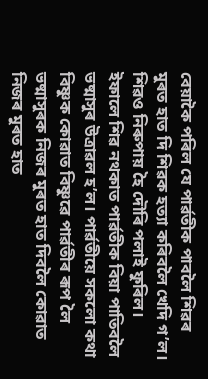বেয়াকৈ পৰিল যে পাৰ্ৱতীক পাবলৈ শিৱৰ মুৰত হাত দি শিৱক হত্যা কৰিবলৈ খেদি গ’ল। শিৱও নিৰুপায় হৈ দৌৰি পলাই ফুৰিল। ইফালে শিৱ নথকাত পাৰ্ৱতীক বিয়া পাতিবলৈ ভষ্মাসুৰ উত্ৰাৱল হ’ল। পাৰ্ৱতীয়ে সকলো কথা বিষ্ণুক কোৱাত বিষ্ণুৱে পাৰ্ৱতীৰ ৰূপ লৈ ভষ্মাসুৰক নিজৰ মুৰত হাত দিবলৈ কোৱাত নিজৰ মুৰত হাত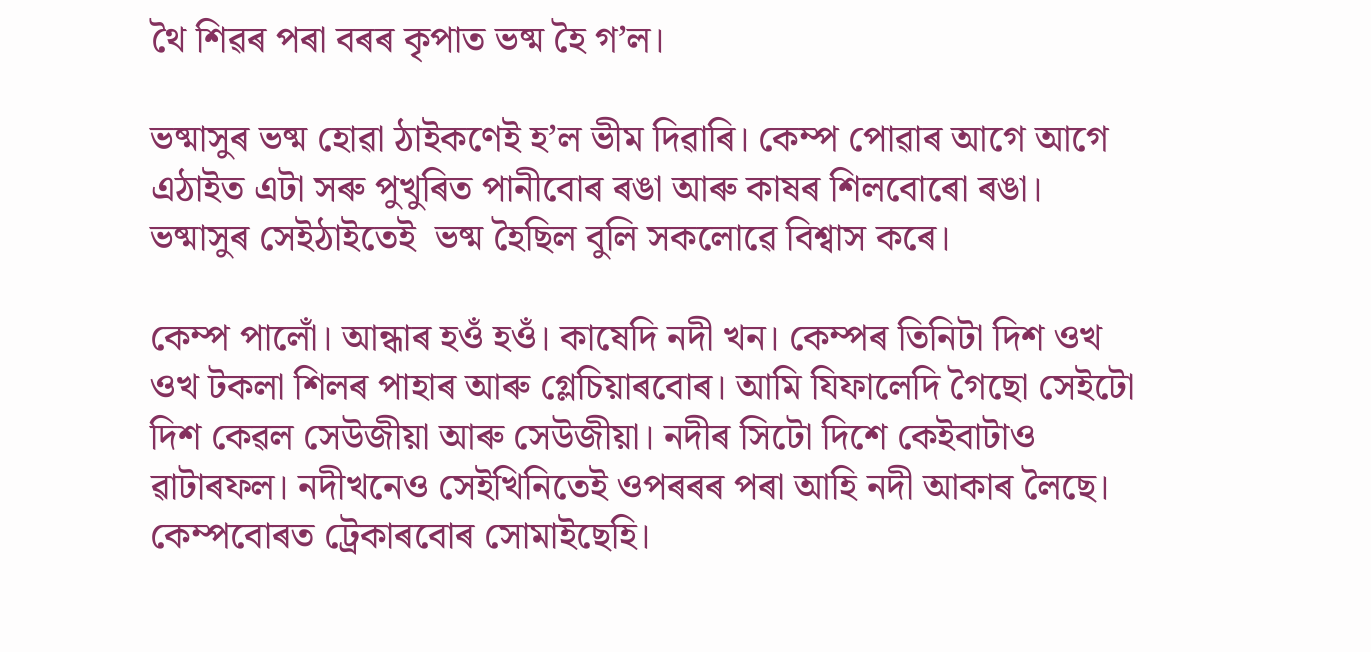থৈ শিৱৰ পৰা বৰৰ কৃপাত ভষ্ম হৈ গ’ল।

ভষ্মাসুৰ ভষ্ম হোৱা ঠাইকণেই হ’ল ভীম দিৱাৰি। কেম্প পোৱাৰ আগে আগে এঠাইত এটা সৰু পুখুৰিত পানীবোৰ ৰঙা আৰু কাষৰ শিলবোৰো ৰঙা। ভষ্মাসুৰ সেইঠাইতেই  ভষ্ম হৈছিল বুলি সকলোৱে বিশ্বাস কৰে।

কেম্প পালোঁ। আন্ধাৰ হওঁ হওঁ। কাষেদি নদী খন। কেম্পৰ তিনিটা দিশ ওখ ওখ টকলা শিলৰ পাহাৰ আৰু গ্লেচিয়াৰবোৰ। আমি যিফালেদি গৈছো সেইটো দিশ কেৱল সেউজীয়া আৰু সেউজীয়া। নদীৰ সিটো দিশে কেইবাটাও ৱাটাৰফল। নদীখনেও সেইখিনিতেই ওপৰৰৰ পৰা আহি নদী আকাৰ লৈছে। কেম্পবোৰত ট্ৰেকাৰবোৰ সোমাইছেহি।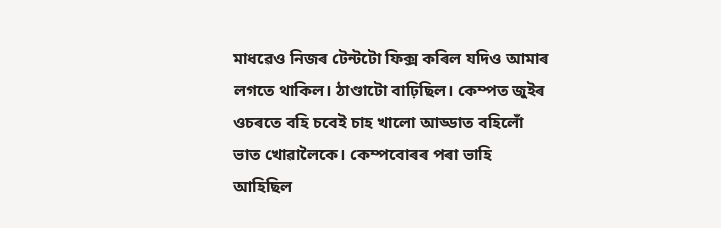মাধৱেও নিজৰ টেন্টটো ফিক্স কৰিল যদিও আমাৰ লগতে থাকিল। ঠাণ্ডাটো বাঢ়িছিল। কেম্পত জুইৰ  ওচৰতে বহি চবেই চাহ খালো আড্ডাত বহিলোঁ ভাত খোৱালৈকে। কেম্পবোৰৰ পৰা ভাহি আহিছিল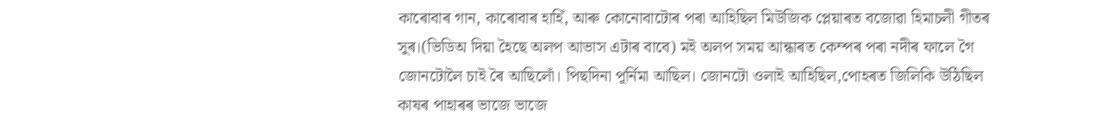কাৰোবাৰ গান, কাৰোবাৰ হাহিঁ, আৰু কোনোবাটোৰ পৰা আহিছিল মিউজিক প্লেয়াৰত বজোৱা হিমাচলী গীতৰ সুৰ।(ভিডিঅ দিয়া হৈছে অলপ আভাস এটাৰ বাবে) মই অলপ সময় আন্ধাৰত কেম্পৰ পৰা নদীৰ ফালে গৈ জোনটোলৈ চাই ৰৈ আছিলোঁ। পিছদিনা পূৰ্নিমা আছিল। জোনটো ওলাই আহিছিল,পোহৰত জিলিকি উঠিছিল কাষৰ পাহাৰৰ ভাজে ভাজে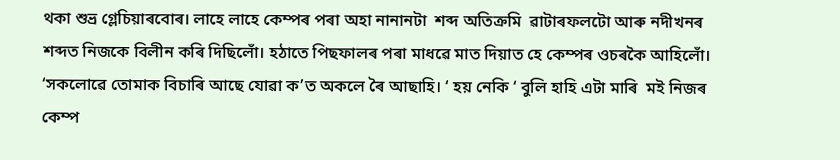থকা শুভ্ৰ গ্লেচিয়াৰবোৰ। লাহে লাহে কেম্পৰ পৰা অহা নানানটা  শব্দ অতিক্ৰমি  ৱাটাৰফলটো আৰু নদীখনৰ শব্দত নিজকে বিলীন কৰি দিছিলোঁ। হঠাতে পিছফালৰ পৰা মাধৱে মাত দিয়াত হে কেম্পৰ ওচৰকৈ আহিলোঁ। ‘সকলোৱে তোমাক বিচাৰি আছে যোৱা ক’ত অকলে ৰৈ আছাহি। ‘ হয় নেকি ‘ বুলি হাহি এটা মাৰি  মই নিজৰ কেম্প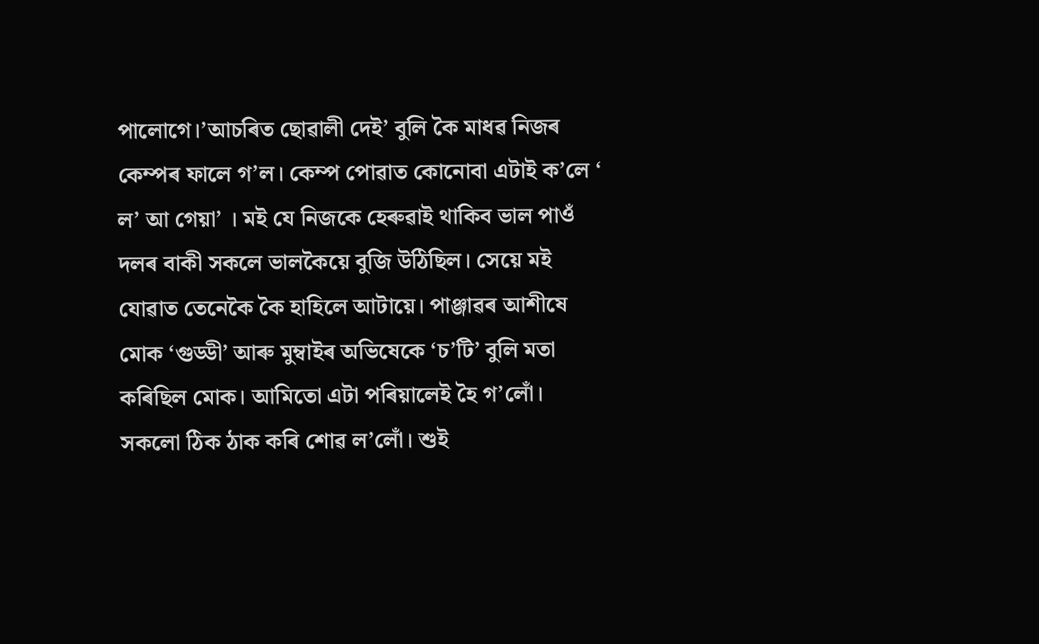পালোগে।’আচৰিত ছোৱালী দেই’ বুলি কৈ মাধৱ নিজৰ কেম্পৰ ফালে গ’ল। কেম্প পোৱাত কোনোবা এটাই ক’লে ‘ ল’ আ গেয়া’ । মই যে নিজকে হেৰুৱাই থাকিব ভাল পাওঁ দলৰ বাকী সকলে ভালকৈয়ে বুজি উঠিছিল। সেয়ে মই যোৱাত তেনেকৈ কৈ হাহিলে আটায়ে। পাঞ্জাৱৰ আশীষে মোক ‘গুড্ডী’ আৰু মুম্বাইৰ অভিষেকে ‘চ’টি’ বুলি মতা কৰিছিল মোক। আমিতো এটা পৰিয়ালেই হৈ গ’লোঁ।  সকলো ঠিক ঠাক কৰি শোৱ ল’লোঁ। শুই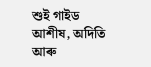শুই গাইড আশীষ, অদিতি আৰু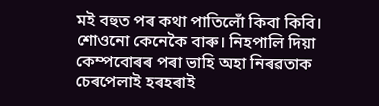মই বহুত পৰ কথা পাতিলোঁ কিবা কিবি। শোওনো কেনেকৈ বাৰু। নিহপালি দিয়া কেম্পবোৰৰ পৰা ভাহি অহা নিৰৱতাক চেৰপেলাই হৰহৰাই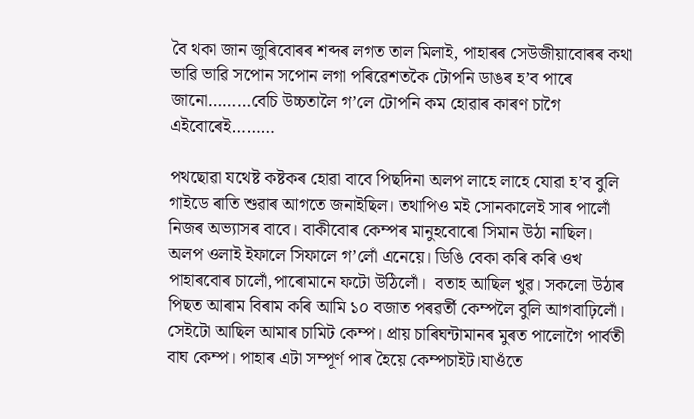বৈ থকা জান জুৰিবোৰৰ শব্দৰ লগত তাল মিলাই, পাহাৰৰ সেউজীয়াবোৰৰ কথা ভাৱি ভাৱি সপোন সপোন লগা পৰিৱেশতকৈ টোপনি ডাঙৰ হ’ব পাৰে জানো………বেচি উচ্চতালৈ গ’লে টোপনি কম হোৱাৰ কাৰণ চাগৈ এইবোৰেই………

পথছোৱা যথেষ্ট কষ্টকৰ হোৱা বাবে পিছদিনা অলপ লাহে লাহে যোৱা হ’ব বুলি গাইডে ৰাতি শুৱাৰ আগতে জনাইছিল। তথাপিও মই সোনকালেই সাৰ পালোঁ নিজৰ অভ্যাসৰ বাবে। বাকীবোৰ কেম্পৰ মানুহবোৰো সিমান উঠা নাছিল। অলপ ওলাই ইফালে সিফালে গ’লোঁ এনেয়ে। ডিঙি বেকা কৰি কৰি ওখ পাহাৰবোৰ চালোঁ,পাৰোমানে ফটো উঠিলোঁ।  বতাহ আছিল খুৱ। সকলো উঠাৰ পিছত আৰাম বিৰাম কৰি আমি ১০ বজাত পৰৱৰ্তী কেম্পলৈ বুলি আগবাঢ়িলোঁ। সেইটো আছিল আমাৰ চামিট কেম্প। প্ৰায় চাৰিঘন্টামানৰ মুৰত পালোগৈ পাৰ্বতী বাঘ কেম্প। পাহাৰ এটা সম্পূৰ্ণ পাৰ হৈয়ে কেম্পচাইট।যাওঁতে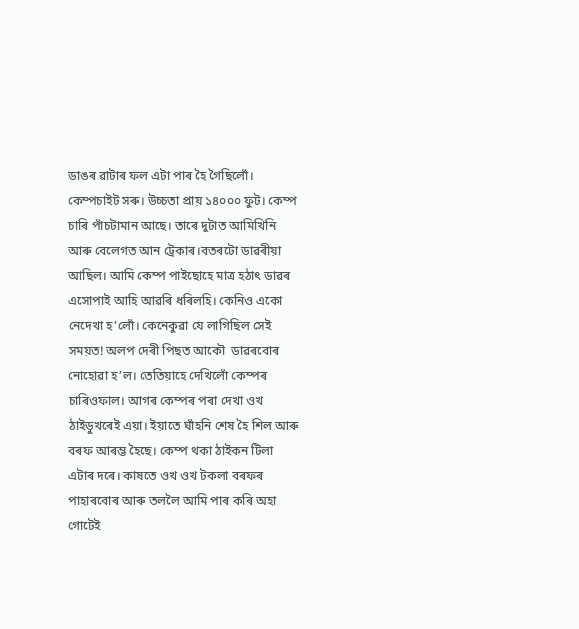ডাঙৰ ৱাটাৰ ফল এটা পাৰ হৈ গৈছিলোঁ। কেম্পচাইট সৰু। উচ্চতা প্ৰায় ১৪০০০ ফুট। কেম্প চাৰি পাঁচটামান আছে। তাৰে দুটাত আমিখিনি আৰু বেলেগত আন ট্ৰেকাৰ।বতৰটো ডাৱৰীয়া আছিল। আমি কেম্প পাইছোহে মাত্ৰ হঠাৎ ডাৱৰ এসোপাই আহি আৱৰি ধৰিলহি। কেনিও একো নেদেখা হ’লোঁ। কেনেকুৱা যে লাগিছিল সেই সময়ত! অলপ দেৰী পিছত আকৌ  ডাৱৰবোৰ নোহোৱা হ’ল। তেতিয়াহে দেখিলোঁ কেম্পৰ চাৰিওফাল। আগৰ কেম্পৰ পৰা দেখা ওখ ঠাইডুখৰেই এয়া। ইয়াতে ঘাঁহনি শেষ হৈ শিল আৰু বৰফ আৰম্ভ হৈছে। কেম্প থকা ঠাইকন টিলা এটাৰ দৰে। কাষতে ওখ ওখ টকলা বৰফৰ পাহাৰবোৰ আৰু তললৈ আমি পাৰ কৰি অহা গোটেই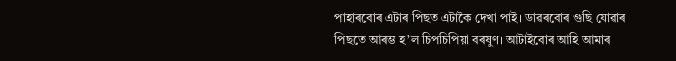পাহাৰবোৰ এটাৰ পিছত এটাকৈ দেখা পাই। ডাৱৰবোৰ গুছি যোৱাৰ পিছতে আৰম্ভ হ’ল চিপচিপিয়া বৰষুণ। আটাইবোৰ আহি আমাৰ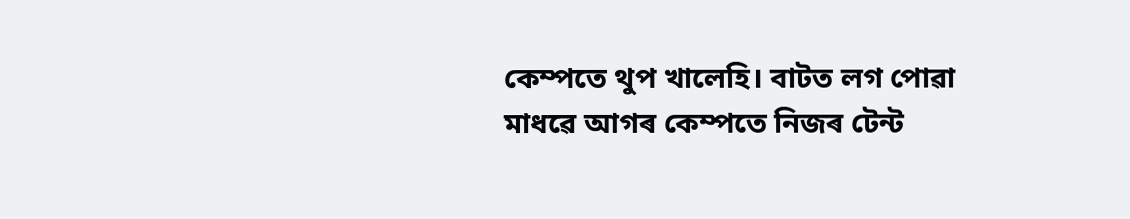কেম্পতে থুপ খালেহি। বাটত লগ পোৱা মাধৱে আগৰ কেম্পতে নিজৰ টেন্ট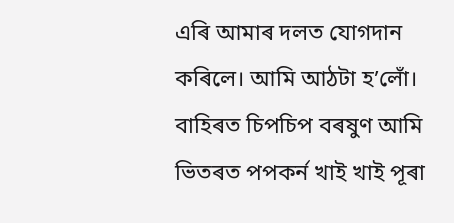এৰি আমাৰ দলত যোগদান কৰিলে। আমি আঠটা হ’লোঁ। বাহিৰত চিপচিপ বৰষুণ আমি ভিতৰত পপকৰ্ন খাই খাই পূৰা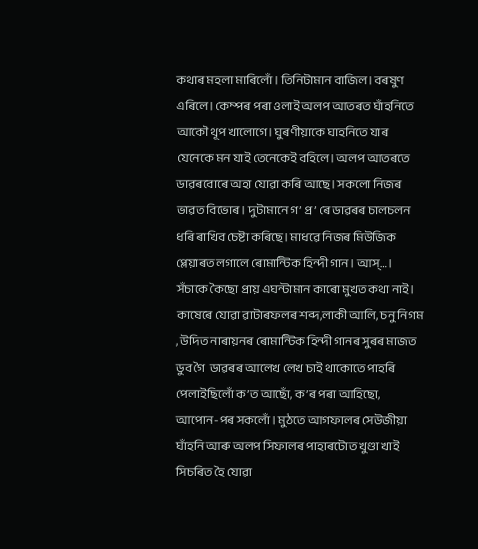কথাৰ মহলা মাৰিলোঁ। তিনিটামান বাজিল। বৰষুণ এৰিলে। কেম্পৰ পৰা ওলাই অলপ আতৰত ঘাঁহনিতে আকৌ থূপ খালোগে। ঘুৰণীয়াকে ঘাহনিতে যাৰ যেনেকে মন যাই তেনেকেই বহিলে। অলপ আতৰতে ডাৱৰবোৰে অহা যোৱা কৰি আছে। সকলো নিজৰ ভাৱত বিভোৰ। দুটামানে গ’ প্ৰ’ ৰে ডাৱৰৰ চালচলন ধৰি ৰাখিব চেষ্টা কৰিছে। মাধৱে নিজৰ মিউজিক প্লেয়াৰত লগালে ৰোমান্টিক হিন্দী গান। আস্…। সঁচাকে কৈছো প্ৰায় এঘন্টামান কাৰো মুখত কথা নাই। কাষেৰে যোৱা ৱাটাৰফলৰ শব্দ,লাকী আলি, চনু নিগম , উদিত নাৰায়নৰ ৰোমান্টিক হিন্দী গানৰ সুৰৰ মাজত ডুব গৈ  ডাৱৰৰ আলেখ লেখ চাই থাকোতে পাহৰি পেলাইছিলোঁ ক’ত আছোঁ, ক’ৰ পৰা আহিছো, আপোন-পৰ সকলোঁ। মুঠতে আগফালৰ সেউজীয়া ঘাঁহনি আৰু অলপ সিফালৰ পাহাৰটোত খুণ্ডা খাই সিচৰিত হৈ যোৱা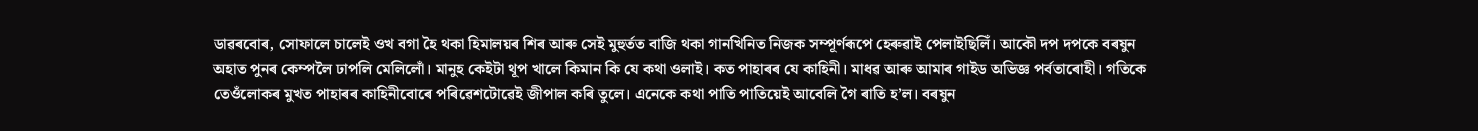ডাৱৰবোৰ, সোফালে চালেই ওখ বগা হৈ থকা হিমালয়ৰ শিৰ আৰু সেই মুহুৰ্তত বাজি থকা গানখিনিত নিজক সম্পূৰ্ণৰূপে হেৰুৱাই পেলাইছিলিঁ। আকৌ দপ দপকে বৰষুন অহাত পুনৰ কেম্পলৈ ঢাপলি মেলিলোঁ। মানুহ কেইটা থূপ খালে কিমান কি যে কথা ওলাই। কত পাহাৰৰ যে কাহিনী। মাধৱ আৰু আমাৰ গাইড অভিজ্ঞ পৰ্বতাৰোহী। গতিকে তেওঁলোকৰ মুখত পাহাৰৰ কাহিনীবোৰে পৰিৱেশটোৱেই জীপাল কৰি তুলে। এনেকে কথা পাতি পাতিয়েই আবেলি গৈ ৰাতি হ’ল। বৰষুন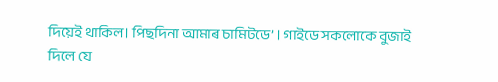দিয়েই থাকিল। পিছদিনা আমাৰ চামিটডে’ । গাইডে সকলোকে বুজাই দিলে যে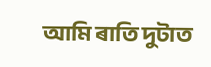আমি ৰাতি দুটাত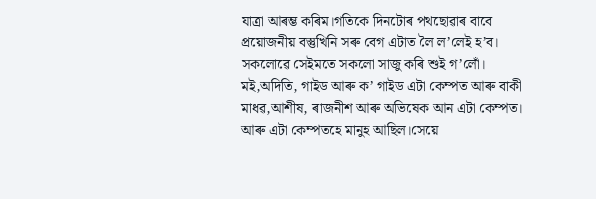যাত্ৰা আৰম্ভ কৰিম।গতিকে দিনটোৰ পথছোৱাৰ বাবে প্ৰয়োজনীয় বস্তুখিনি সৰু বেগ এটাত লৈ ল’লেই হ’ব। সকলোৱে সেইমতে সকলো সাজু কৰি শুই গ’লোঁ। মই,অদিতি, গাইড আৰু ক’ গাইড এটা কেম্পত আৰু বাকী মাধৱ,আশীষ, ৰাজনীশ আৰু অভিষেক আন এটা কেম্পত। আৰু এটা কেম্পতহে মানুহ আছিল।সেয়ে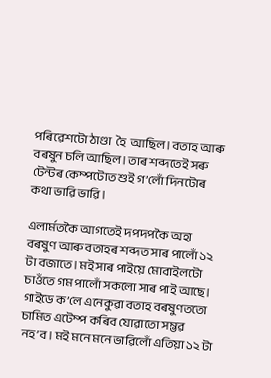পৰিৱেশটো ঠাণ্ডা  হৈ  আছিল। বতাহ আৰু বৰষুন চলি আছিল। তাৰ শব্দতেই সৰু টেন্টৰ কেম্পটোত শুই গ’লোঁ দিনটোৰ কথা ভাৱি ভাৱি।

এলাৰ্মতকৈ আগতেই দপদপকৈ অহা বৰষুণ আৰু বতাহৰ শব্দত সাৰ পালোঁ ১২ টা বজাতে। মই সাৰ পাইয়ে মোবাইলটো চাওঁতে গম পালোঁ সকলো সাৰ পাই আছে। গাইডে ক’লে এনেকুৱা বতাহ বৰষুণততো চামিত এটেম্প কৰিব যোৱাতো সম্ভৱ নহ’ব। মই মনে মনে ভাৱিলোঁ এতিয়া ১২ টা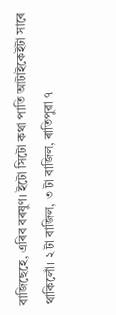বাজিছেহে, এৰিব বৰষুণ। ইটো সিটো কথা পাতি আটাইকেইটা সাৰে থাকিলোঁ। ২ টা বাজিল, ৩ টা বাজিল, ৰাতিপুৱা ৭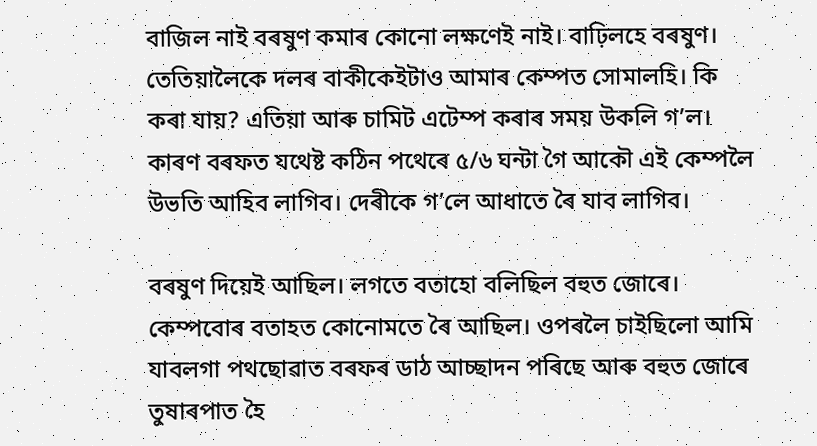বাজিল নাই বৰষুণ কমাৰ কোনো লক্ষণেই নাই। বাঢ়িলহে বৰষুণ। তেতিয়ালৈকে দলৰ বাকীকেইটাও আমাৰ কেম্পত সোমালহি। কি কৰা যায়? এতিয়া আৰু চামিট এটেম্প কৰাৰ সময় উকলি গ’ল। কাৰণ বৰফত যথেষ্ট কঠিন পথেৰে ৫/৬ ঘন্টা গৈ আকৌ এই কেম্পলৈ উভতি আহিব লাগিব। দেৰীকে গ’লে আধাতে ৰৈ যাব লাগিব।

বৰষুণ দিয়েই আছিল। লগতে বতাহো বলিছিল বহুত জোৰে। কেম্পবোৰ বতাহত কোনোমতে ৰৈ আছিল। ওপৰলৈ চাইছিলো আমি যাবলগা পথছোৱাত বৰফৰ ডাঠ আচ্ছাদন পৰিছে আৰু বহুত জোৰে তুষাৰপাত হৈ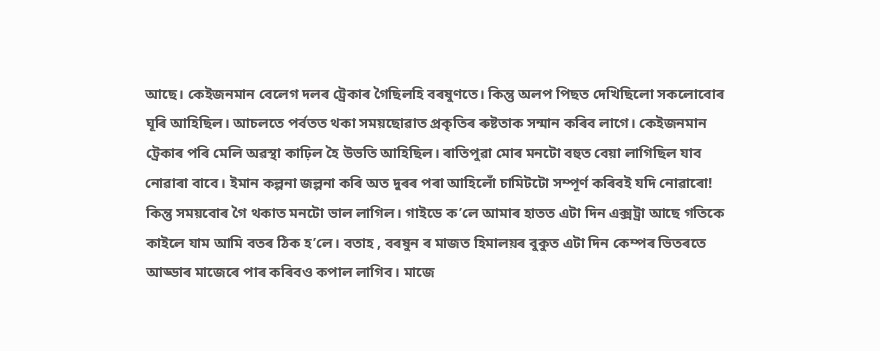আছে। কেইজনমান বেলেগ দলৰ ট্ৰেকাৰ গৈছিলহি বৰষুণতে। কিন্তু অলপ পিছত দেখিছিলো সকলোবোৰ ঘূৰি আহিছিল। আচলতে পৰ্বতত থকা সময়ছোৱাত প্ৰকৃতিৰ ৰুষ্টতাক সন্মান কৰিব লাগে। কেইজনমান ট্ৰেকাৰ পৰি মেলি অৱস্থা কাঢ়িল হৈ উভতি আহিছিল। ৰাতিপুৱা মোৰ মনটো বহুত বেয়া লাগিছিল যাব নোৱাৰা বাবে। ইমান কল্পনা জল্পনা কৰি অত দুৰৰ পৰা আহিলোঁ চামিটটো সম্পূৰ্ণ কৰিবই যদি নোৱাৰো! কিন্তু সময়বোৰ গৈ থকাত মনটো ভাল লাগিল। গাইডে ক’লে আমাৰ হাতত এটা দিন এক্সট্ৰা আছে গতিকে কাইলে যাম আমি বতৰ ঠিক হ’লে। বতাহ , বৰষুন ৰ মাজত হিমালয়ৰ বুকুত এটা দিন কেম্পৰ ভিতৰতে আড্ডাৰ মাজেৰে পাৰ কৰিবও কপাল লাগিব। মাজে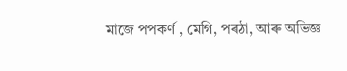মাজে পপকৰ্ণ , মেগি, পৰঠা, আৰু অভিজ্ঞ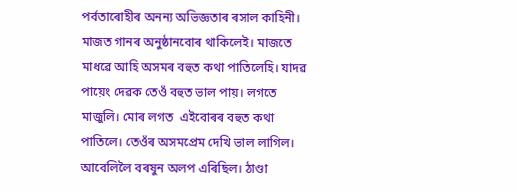পৰ্বতাৰোহীৰ অনন্য অভিজ্ঞতাৰ ৰসাল কাহিনী। মাজত গানৰ অনুষ্ঠানবোৰ থাকিলেই। মাজতে মাধৱে আহি অসমৰ বহুত কথা পাতিলেহি। যাদৱ পায়েং দেৱক তেওঁ বহুত ভাল পায়। লগতে মাজুলি। মোৰ লগত  এইবোৰৰ বহুত কথা পাতিলে। তেওঁৰ অসমপ্ৰেম দেখি ভাল লাগিল। আবেলিলৈ বৰষুন অলপ এৰিছিল। ঠাণ্ডা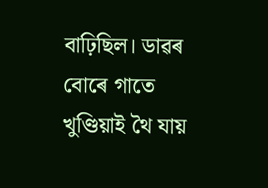বাঢ়িছিল। ডাৱৰ বোৰে গাতে খুণ্ডিয়াই থৈ যায়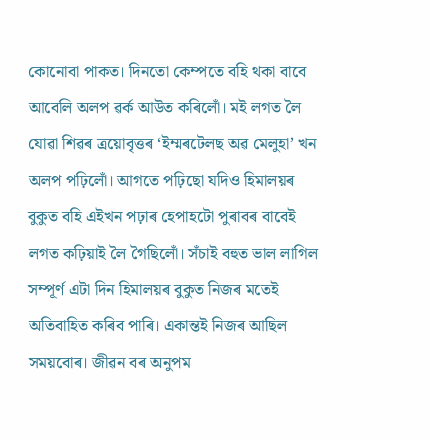কোনোবা পাকত। দিনতো কেম্পতে বহি থকা বাবে আবেলি অলপ ৱৰ্ক আউত কৰিলোঁ। মই লগত লৈ যোৱা শিৱৰ ত্ৰয়োবৃত্তৰ ‘ইম্মৰটেলছ অৱ মেলুহা’ খন অলপ পঢ়িলোঁ। আগতে পঢ়িছো যদিও হিমালয়ৰ বুকুত বহি এইখন পঢ়াৰ হেপাহটো পুৰাবৰ বাবেই লগত কঢ়িয়াই লৈ গৈছিলোঁ। সঁচাই বহুত ভাল লাগিল সম্পূৰ্ণ এটা দিন হিমালয়ৰ বুকুত নিজৰ মতেই অতিবাহিত কৰিব পাৰি। একান্তই নিজৰ আছিল সময়বোৰ। জীৱন বৰ অনুপম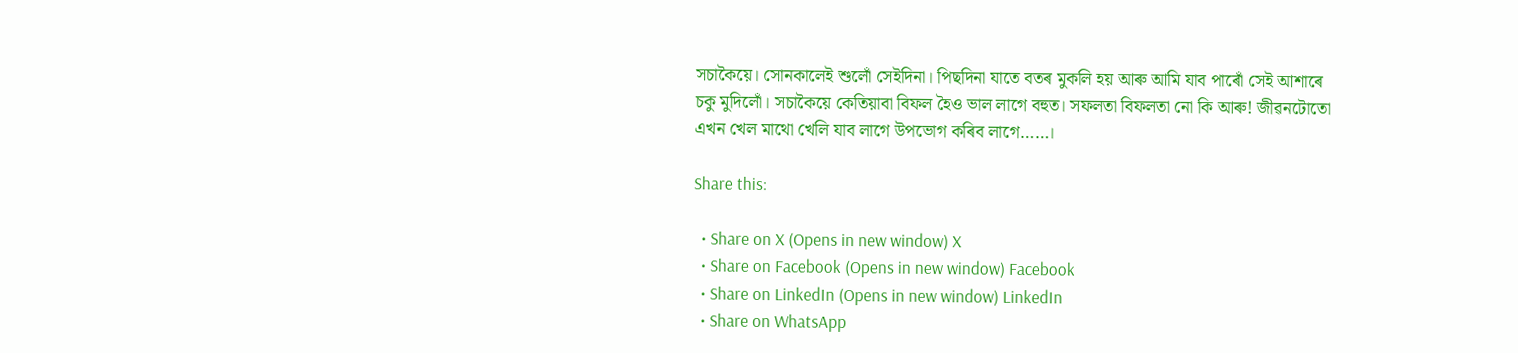সচাকৈয়ে। সোনকালেই শুলোঁ সেইদিনা। পিছদিনা যাতে বতৰ মুকলি হয় আৰু আমি যাব পাৰোঁ সেই আশাৰে চকু মুদিলোঁ। সচাকৈয়ে কেতিয়াবা বিফল হৈও ভাল লাগে বহুত। সফলতা বিফলতা নো কি আৰু! জীৱনটোতো এখন খেল মাথো খেলি যাব লাগে উপভোগ কৰিব লাগে……।

Share this:

  • Share on X (Opens in new window) X
  • Share on Facebook (Opens in new window) Facebook
  • Share on LinkedIn (Opens in new window) LinkedIn
  • Share on WhatsApp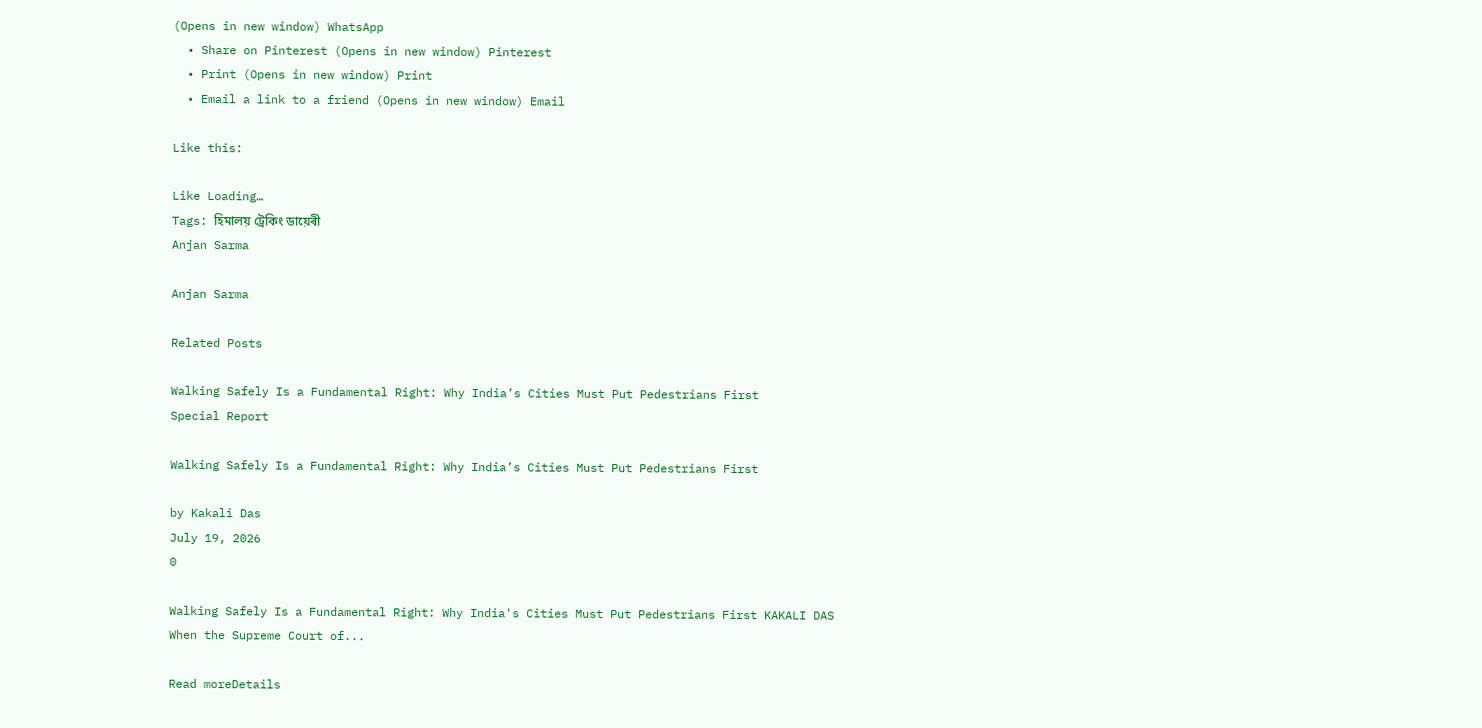(Opens in new window) WhatsApp
  • Share on Pinterest (Opens in new window) Pinterest
  • Print (Opens in new window) Print
  • Email a link to a friend (Opens in new window) Email

Like this:

Like Loading…
Tags: হিমালয় ট্ৰেকিং ডায়েৰী
Anjan Sarma

Anjan Sarma

Related Posts

Walking Safely Is a Fundamental Right: Why India’s Cities Must Put Pedestrians First
Special Report

Walking Safely Is a Fundamental Right: Why India’s Cities Must Put Pedestrians First

by Kakali Das
July 19, 2026
0

Walking Safely Is a Fundamental Right: Why India's Cities Must Put Pedestrians First KAKALI DAS When the Supreme Court of...

Read moreDetails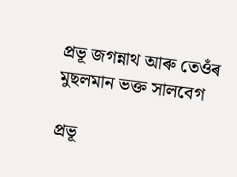প্রভূ জগন্নাথ আৰু তেওঁৰ মুছলমান ভক্ত সালবেগ

প্রভূ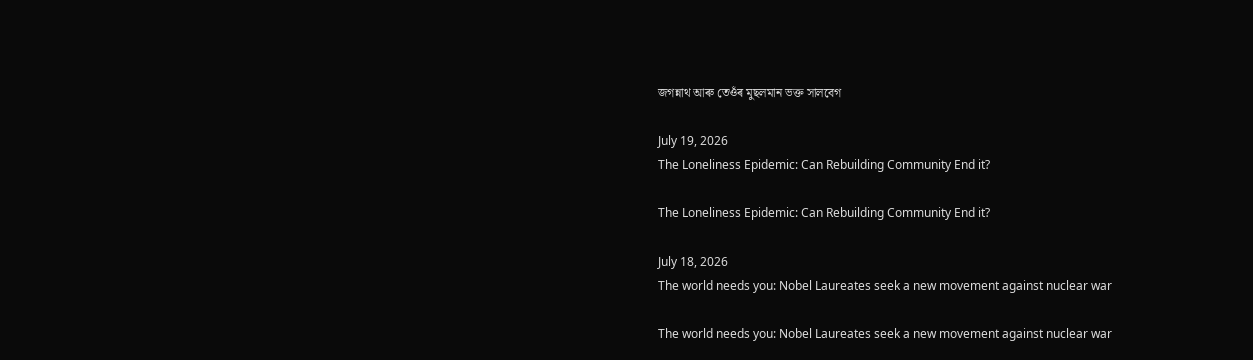জগন্নাথ আৰু তেওঁৰ মুছলমান ভক্ত সালবেগ

July 19, 2026
The Loneliness Epidemic: Can Rebuilding Community End it?

The Loneliness Epidemic: Can Rebuilding Community End it?

July 18, 2026
The world needs you: Nobel Laureates seek a new movement against nuclear war

The world needs you: Nobel Laureates seek a new movement against nuclear war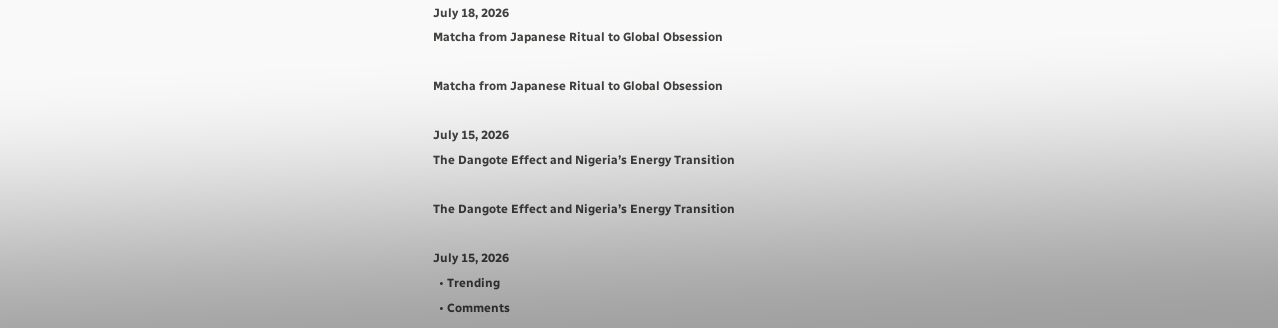July 18, 2026
Matcha from Japanese Ritual to Global Obsession

Matcha from Japanese Ritual to Global Obsession

July 15, 2026
The Dangote Effect and Nigeria’s Energy Transition

The Dangote Effect and Nigeria’s Energy Transition

July 15, 2026
  • Trending
  • Comments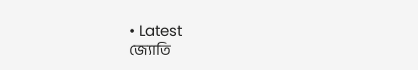• Latest
জ্যোতি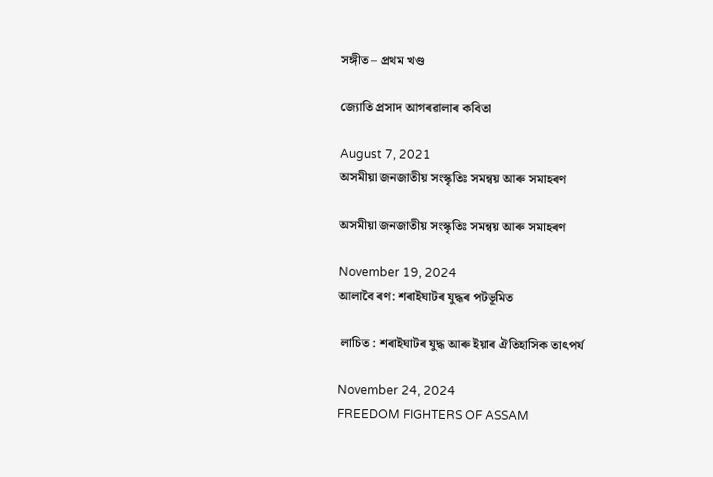সঙ্গীত – প্ৰথম খণ্ড

জ্যোতি প্ৰসাদ আগৰৱালাৰ কবিতা

August 7, 2021
অসমীয়া জনজাতীয় সংস্কৃতিঃ সমন্বয় আৰু সমাহৰণ

অসমীয়া জনজাতীয় সংস্কৃতিঃ সমন্বয় আৰু সমাহৰণ

November 19, 2024
আলাবৈ ৰণ: শৰাইঘাটৰ যুদ্ধৰ পটভূমিত

 লাচিত : শৰাইঘাটৰ যুদ্ধ আৰু ইয়াৰ ঐতিহাসিক তাৎপৰ্য

November 24, 2024
FREEDOM FIGHTERS OF ASSAM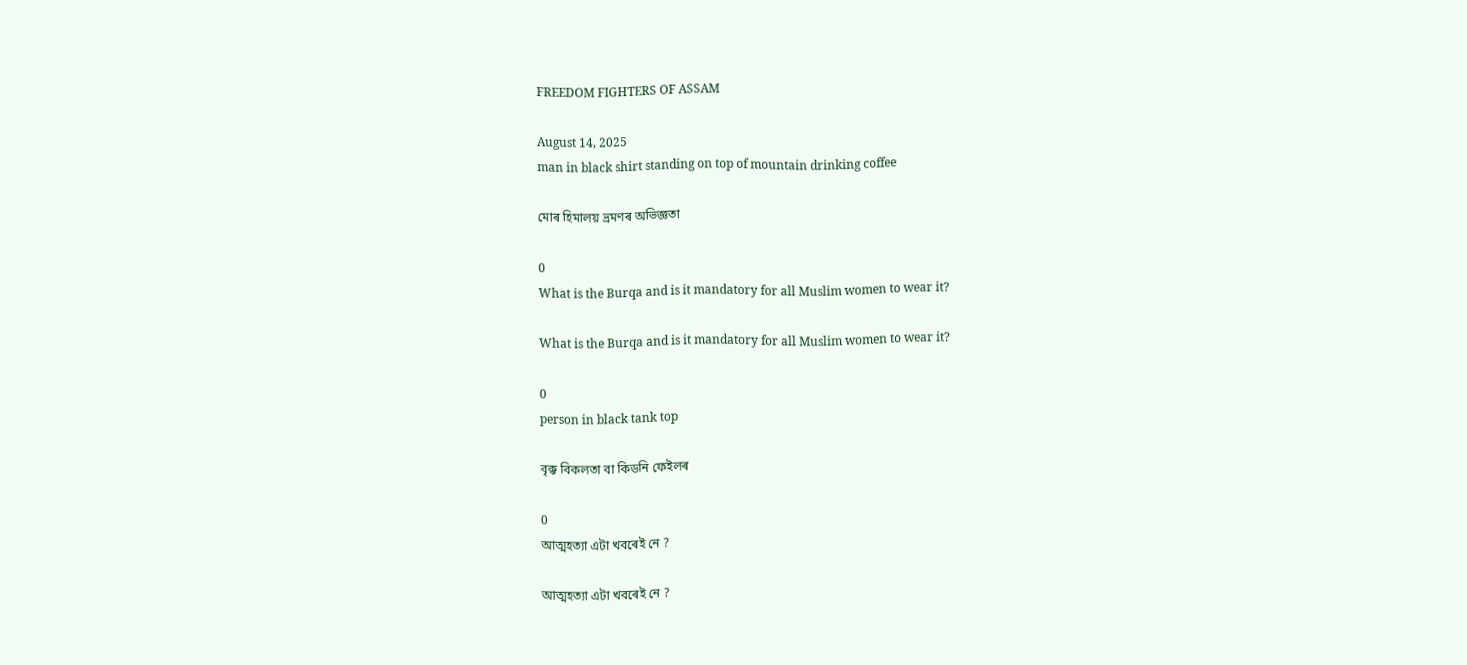FREEDOM FIGHTERS OF ASSAM

August 14, 2025
man in black shirt standing on top of mountain drinking coffee

মোৰ হিমালয় ভ্ৰমণৰ অভিজ্ঞতা

0
What is the Burqa and is it mandatory for all Muslim women to wear it?

What is the Burqa and is it mandatory for all Muslim women to wear it?

0
person in black tank top

বৃক্ক বিকলতা বা কিডনি ফেইলৰ

0
আত্মহত্যা এটা খবৰেই নে ?

আত্মহত্যা এটা খবৰেই নে ?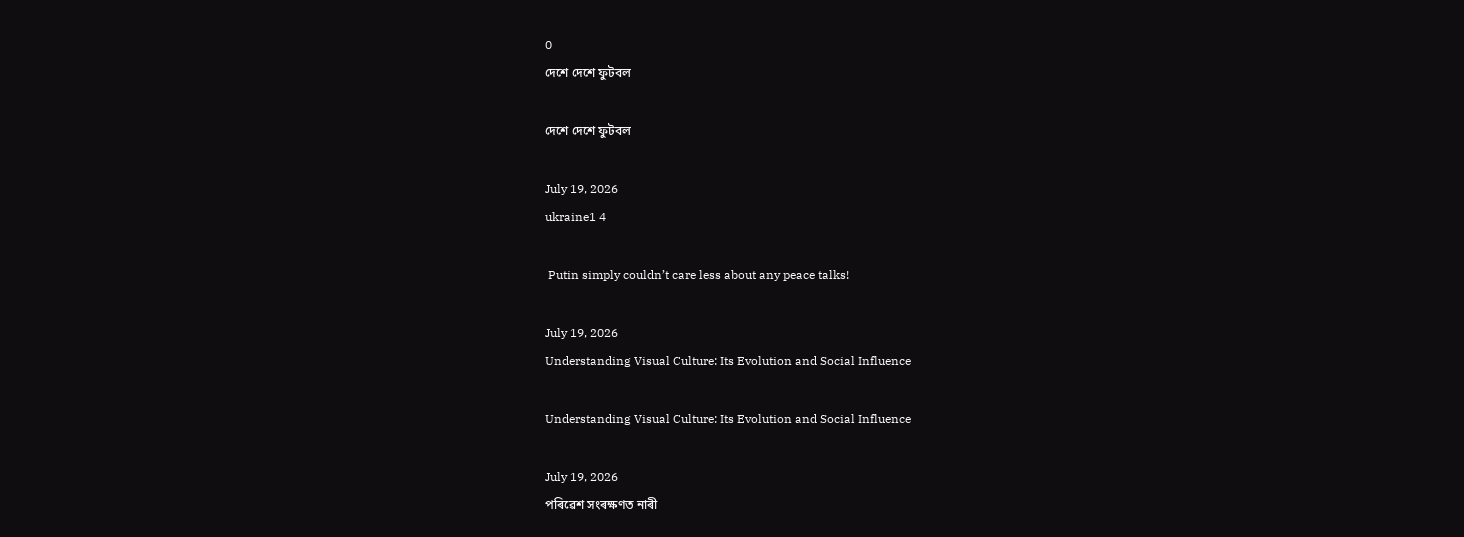0
দেশে দেশে ফুটবল

দেশে দেশে ফুটবল

July 19, 2026
ukraine1 4

 Putin simply couldn’t care less about any peace talks!

July 19, 2026
Understanding Visual Culture: Its Evolution and Social Influence

Understanding Visual Culture: Its Evolution and Social Influence

July 19, 2026
পৰিৱেশ সংৰক্ষণত নাৰী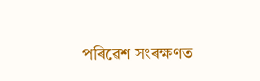পৰিৱেশ সংৰক্ষণত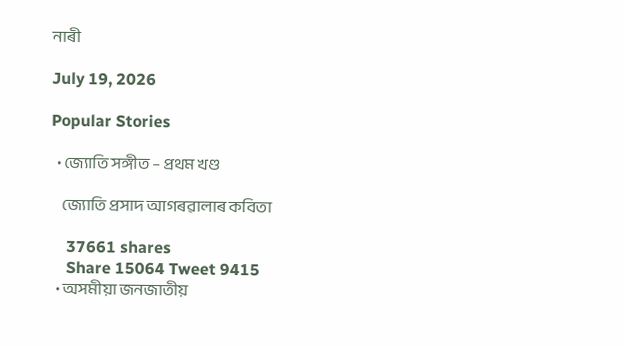নাৰী

July 19, 2026

Popular Stories

  • জ্যোতি সঙ্গীত – প্ৰথম খণ্ড

    জ্যোতি প্ৰসাদ আগৰৱালাৰ কবিতা

    37661 shares
    Share 15064 Tweet 9415
  • অসমীয়া জনজাতীয়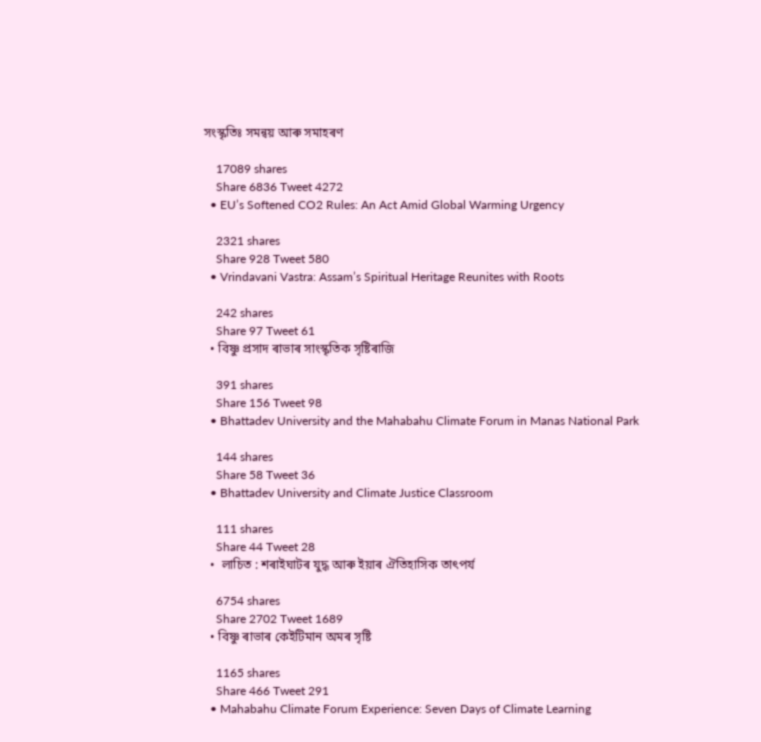সংস্কৃতিঃ সমন্বয় আৰু সমাহৰণ

    17089 shares
    Share 6836 Tweet 4272
  • EU’s Softened CO2 Rules: An Act Amid Global Warming Urgency

    2321 shares
    Share 928 Tweet 580
  • Vrindavani Vastra: Assam’s Spiritual Heritage Reunites with Roots

    242 shares
    Share 97 Tweet 61
  • বিষ্ণু প্ৰসাদ ৰাভাৰ সাংস্কৃতিক সৃষ্টিৰাজি

    391 shares
    Share 156 Tweet 98
  • Bhattadev University and the Mahabahu Climate Forum in Manas National Park

    144 shares
    Share 58 Tweet 36
  • Bhattadev University and Climate Justice Classroom

    111 shares
    Share 44 Tweet 28
  •  লাচিত : শৰাইঘাটৰ যুদ্ধ আৰু ইয়াৰ ঐতিহাসিক তাৎপৰ্য

    6754 shares
    Share 2702 Tweet 1689
  • বিষ্ণু ৰাভাৰ কেইটিমান অমৰ সৃষ্টি

    1165 shares
    Share 466 Tweet 291
  • Mahabahu Climate Forum Experience: Seven Days of Climate Learning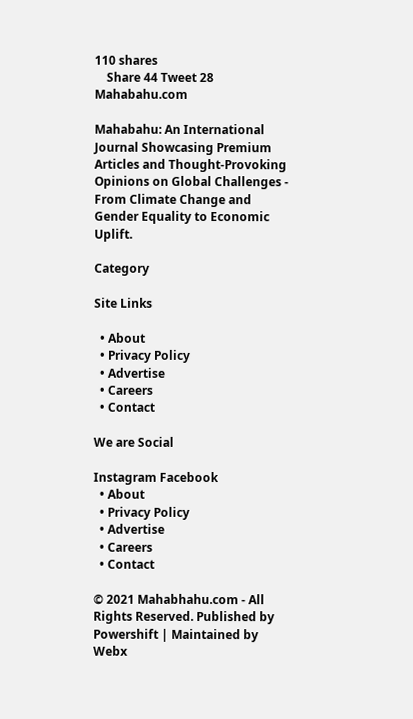110 shares
    Share 44 Tweet 28
Mahabahu.com

Mahabahu: An International Journal Showcasing Premium Articles and Thought-Provoking Opinions on Global Challenges - From Climate Change and Gender Equality to Economic Uplift.

Category

Site Links

  • About
  • Privacy Policy
  • Advertise
  • Careers
  • Contact

We are Social

Instagram Facebook
  • About
  • Privacy Policy
  • Advertise
  • Careers
  • Contact

© 2021 Mahabhahu.com - All Rights Reserved. Published by Powershift | Maintained by Webx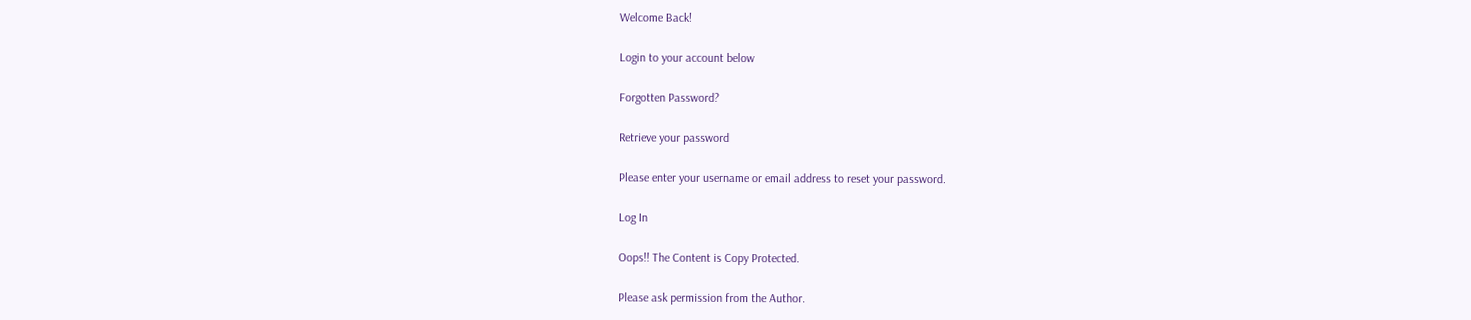Welcome Back!

Login to your account below

Forgotten Password?

Retrieve your password

Please enter your username or email address to reset your password.

Log In

Oops!! The Content is Copy Protected.

Please ask permission from the Author.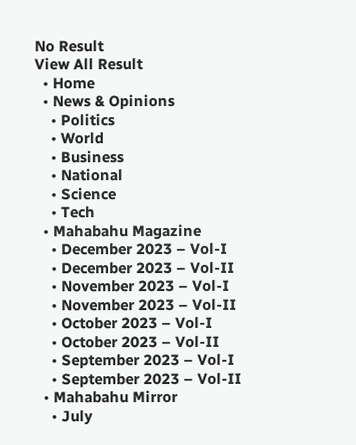No Result
View All Result
  • Home
  • News & Opinions
    • Politics
    • World
    • Business
    • National
    • Science
    • Tech
  • Mahabahu Magazine
    • December 2023 – Vol-I
    • December 2023 – Vol-II
    • November 2023 – Vol-I
    • November 2023 – Vol-II
    • October 2023 – Vol-I
    • October 2023 – Vol-II
    • September 2023 – Vol-I
    • September 2023 – Vol-II
  • Mahabahu Mirror
    • July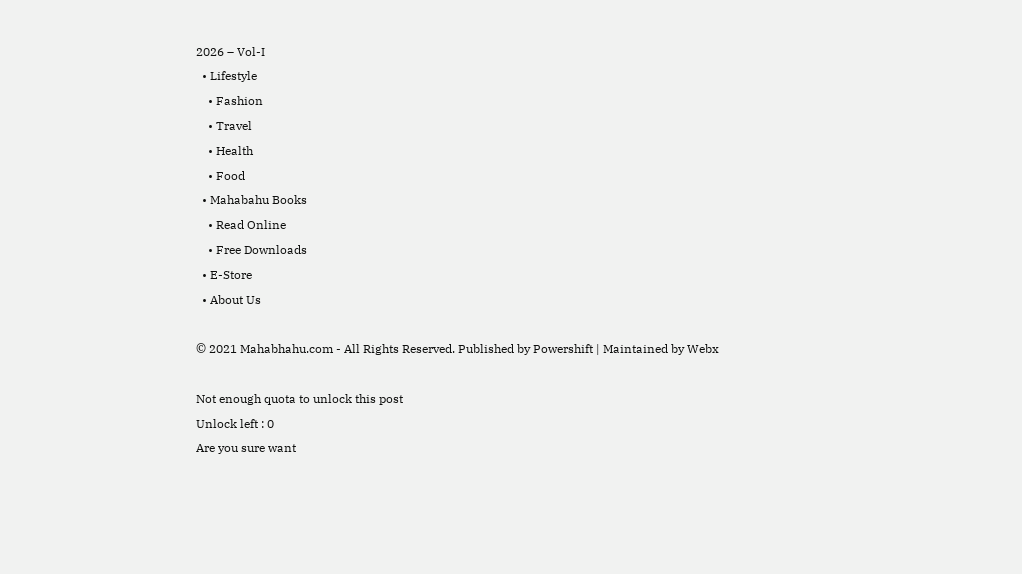2026 – Vol-I
  • Lifestyle
    • Fashion
    • Travel
    • Health
    • Food
  • Mahabahu Books
    • Read Online
    • Free Downloads
  • E-Store
  • About Us

© 2021 Mahabhahu.com - All Rights Reserved. Published by Powershift | Maintained by Webx

Not enough quota to unlock this post
Unlock left : 0
Are you sure want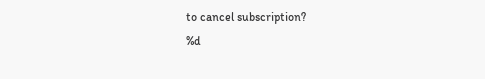to cancel subscription?
%d